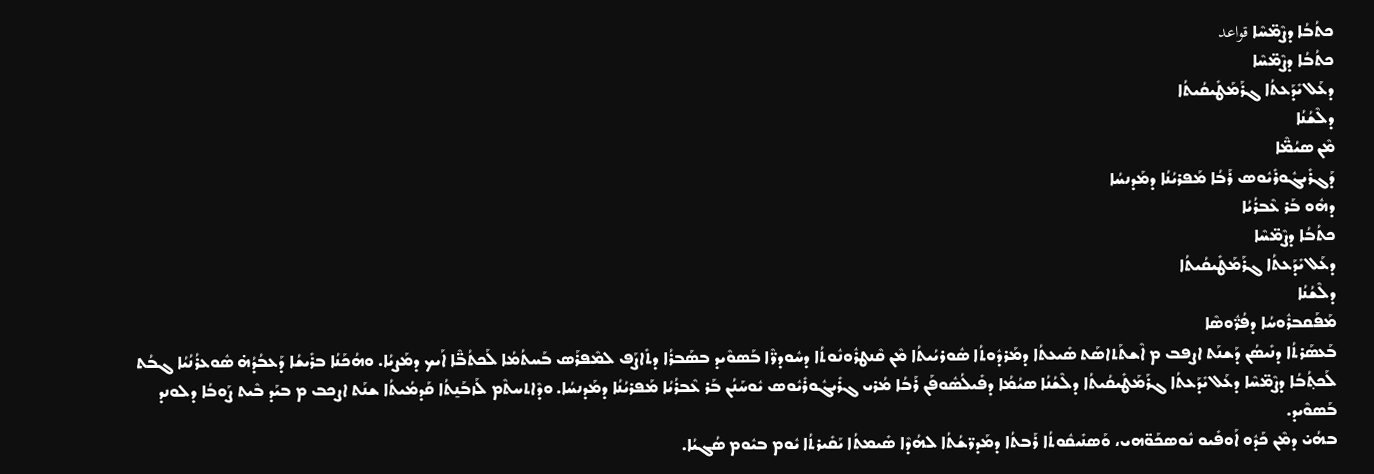ܟܬܳܒܳܐ ܕܨܶܡ̈ܚܶܐ قواعد
ܟܬܳܒܳܐ ܕܨܶܡ̈ܚܶܐ
ܕܥܰܠ ܝܺܕܰܥܬܳܐ ܓܪܰܡܰܛܺܝܩܳܝܬܳܐ
ܕܠܶܫܳܢܳܐ
ܡܶܢ ܣܝܳܡ̈ܶܐ
ܕܰܓܪܺܝܓܽܘܪܺܝܽܘܣ ܪܰܒܳܐ ܡܰܦܪܝܳܢܳܐ ܕܡܰܕܢܚܳܐ
ܕܗܽܘ ܒܰܪ ܥܶܒܪܳܝܳܐ
ܟܬܳܒܳܐ ܕܨܶܡ̈ܚܶܐ
ܕܥܰܠ ܝܺܕܰܥܬܳܐ ܓܪܰܡܰܛܺܝܩܳܝܬܳܐ
ܕܠܶܫܳܢܳܐ
ܡܰܦܰܩܒܪܽܘܚܳܐ ܕܦܳܪ̈ܽܘܣܶܐ
ܒܰܥܣܰܪܬܳܐ ܕܢܺܝܣܳܢ ܕܰܫܢܰܬ ܐܨܦܒ ܡ ܐܶܫܬܰܬܐܣܰܬ ܣܺܝܥܬܳܐ ܕܡܰܪܕܽܘܬܳܐ ܣܽܘܪܝܳܝܬܳܐ ܡܶܢ ܩܶܢܛܪܽܘܢܽܘܬܳܐ ܕܚܽܘܕܪ̈ܶܐ ܒܰܣܘܶܝܕ ܒܣܰܒܪܳܐ ܕܬܺܐܨܰܦ ܠܡܶܦܪܰܣ ܒܰܚܬܳܡܳܐ ܠܰܟܬܳܒ̈ܶܐ ܐܰܝܟ ܕܡܰܨܝܳܐ. ܘܗܳܟܰܢܳܐ ܒܪܺܝܫܳܐ ܕܰܥܒܳܕܳܗ̇ ܣܽܘܥܪܳܢܳܝܳܐ ܓܒܳܬ ܠܰܟܬ݂ܳܒܳܐ ܕܨܶܡ̈ܚܶܐ ܕܥܰܠ ܝܺܕܰܥܬܳܐ ܓܪܰܡܰܛܺܝܩܳܝܬܳܐ ܕܠܶܫܳܢܳܐ ܣܝܳܡܳܐ ܕܦܺܝܠܳܣܽܘܦܰܢ ܪܰܒܳܐ ܡܳܪܝ ܓܪܺܝܓܽܘܪܺܝܽܘܣ ܝܽܘܚܰܢܳܢ ܒܰܪ ܥܶܒܪܳܝܳܐ ܡܰܦܪܝܳܢܳܐ ܕܡܰܕܢܚܳܐ. ܘܕܶܐܬܚܬܶܡ ܠܰܙܒܰܢ̱ܬܳܐ ܩܰܕܡܳܝܬܳܐ ܫܢܰܬ ܐܨܟܒ ܡ ܒܝܰܕ ܒܶܝܬ ܨܰܘܒܳܐ ܕܠܘܢܕ ܒܰܣܘܶܝܕ.
ܒܗܳܝ̇ ܕܡܶܢ ܟܰܕܽܘ ܐܰܘܦܺܝܘ ܢܽܘܣܟܰܘ̈ܗܝ، ܘܰܣܢܺܝܩܽܘܬܳܐ ܪܰܒܬܳܐ ܕܡܰܕܪ̈ܫܳܬܳܐ ܠܗܳܕܶܐ ܣܺܝܡܬܳܐ ܝܰܩܺܝܪܬܳܐ ܝܽܘܡ ܒܝܽܘܡ ܣܳܓܝܳܐ.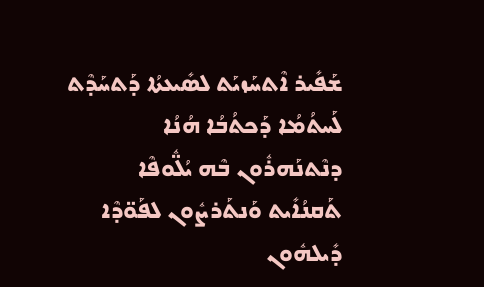ܫܰܦܺܝܪ ܐܶܬܚܰܙܝܰܬ ܠܣܺܝܥܬܳܐ ܕܰܬܚܰܕܶܬ ܠܰܚܬܳܡܳܐ ܕܰܟܬܳܒܳܐ ܗܳܢܳܐ ܕܢܶܬܢܰܗܪܽܘܢ ܒܶܗ ܝܳܠ̈ܽܘܦܶܐ ܬܰܩܢܳܐܺܝܬ ܘܰܢܬܰܪܨܽܘܢ ܠܦܰܘ̈ܕܶܐ ܕܺܝܠܗܽܘܢ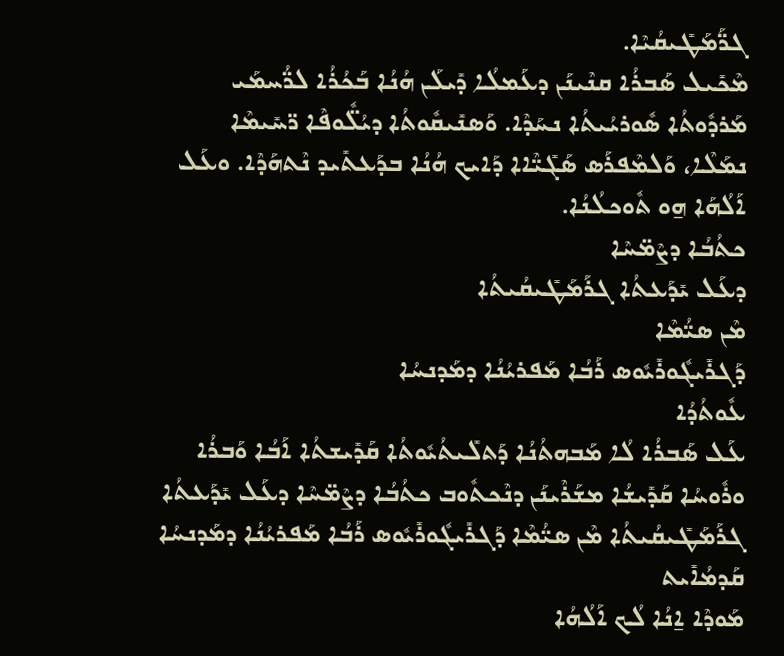ܓܪ̈ܰܡܰܛܺܝܩܳܝܶܐ.
ܡܶܟܺܝܠ ܣܰܒܪܳܐ ܩܢܶܝܢܰܢ ܕܥܰܡܠܳܐ ܕܺܝܠܰܢ ܗܳܢܳܐ ܒܰܟܳܪܳܐ ܠܪ̈ܳܚܡܰܝ ܡܰܪܕܽܘܬܳܐ ܣܽܘܪܝܳܝܬܳܐ ܢܚܰܕܶܐ. ܘܰܣܢܺܝܩܽܘܬܳܐ ܕܝܳܠ̈ܽܘܦܶܐ ܪ̈ܚܺܝܡܶܐ ܢܡܰܠܶܐ، ܘܰܠܡܶܦܪܰܣ ܣܰܓܺܝ̈ܶܐܐ ܕܰܐܝܟ ܗܳܢܳܐ ܒܕܰܥܬܺܝܕ ܢܶܬܗܰܕܶܐ. ܘܥܰܠ ܐܰܠܳܗܰܐ ܗ̱ܘ ܬܽܘܟܠܳܢܳܐ.
ܟܬܳܒܳܐ ܕܨܶܡ̈ܚܶܐ
ܕܥܰܠ ܝܺܕܰܥܬܳܐ ܓܪܰܡܰܛܺܝܩܳܝܬܳܐ
ܡܶܢ ܣܝ̈ܳܡܶܐ
ܕܰܓܪܺܝܓܽܘܪܺܝܽܘܣ ܪܰܒܳܐ ܡܰܦܪܝܳܢܳܐ ܕܡܰܕܢܚܳܐ
ܥܽܘܬܳܕܳܐ
ܥܰܠ ܣܰܒܪܳܐ ܠܳܐ ܡܰܒܗܬܳܢܳܐ ܕܰܬܠܺܝܬܳܝܽܘܬܳܐ ܩܰܕܺܝܫܬܳܐ ܐܰܒܳܐ ܘܰܒܪܳܐ ܘܪܽܘܚܳܐ ܩܰܕܺܝܫܳܐ ܡܫܰܪܶܝܢܰܢ ܕܢܶܟܬܽܘܒ ܟܬܳܒܳܐ ܕܨܶܡ̈ܚܶܐ ܕܥܰܠ ܝܺܕܰܥܬܳܐ ܓܪܰܡܰܛܺܝܩܳܝܬܳܐ ܡܶܢ ܣܝ̈ܳܡܶܐ ܕܰܓܪܺܝܓܽܘܪܺܝܽܘܣ ܪܰܒܳܐ ܡܰܦܪܝܳܢܳܐ ܕܡܰܕܢܚܳܐ ܩܰܕܡܳܐܺܝܬ
ܡܰܘܕܶܐ ܐ̱ܢܳܐ ܠܳܟ ܐܰܠܳܗܳܐ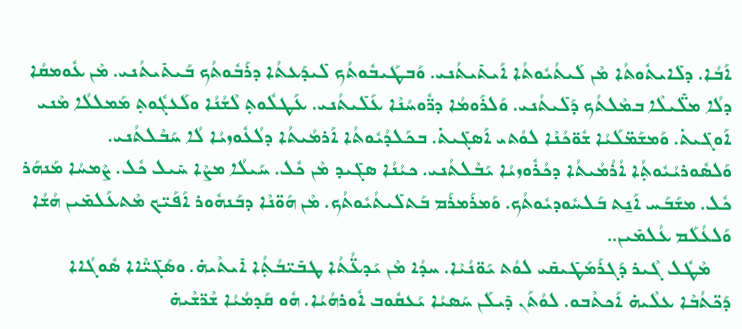ܐܰܒܳܐ. ܕܠܺܐܝܬܽܘܬܳܐ ܡܶܢ ܠܰܝܬܳܝܽܘܬܳܐ ܐܰܝܬܺܝܬܳܢܝ. ܘܰܒܛܰܝܒܽܘܬܳܟ ܠܺܝܕܰܥܬܳܐ ܕܪܰܒܽܘܬܳܟ ܒܰܝܬܺܝܬܳܢܝ. ܡܶܢ ܥܽܘܡܩܳܐ ܕܠܳܐ ܡܠ̈ܺܝܠܶܐ ܒܡܶܠܬܳܟ ܕܰܠܺܝܬܳܢܝ. ܘܰܠܪܰܘܡܳܐ ܕܪ̈ܽܘܚܳܢܶܐ ܥܰܠܺܝܬܳܢܝ. ܥܰܛܠܽܘܬ݂ ܠܶܫܳܢܳܐ ܘܠܰܥܓܽܘܬ݂ ܡܰܡܠܠܳܐ ܡܶܢܝ ܐܰܘܓܺܝܬ݁. ܘܰܡܫܰܡ̈ܠܰܝܳܐ ܫܽܘ̈ܟܳܢܶܐ ܠܘܳܬܝ ܐܰܣܓܺܝܬ݁. ܒܟܰܠܕܳܝܽܘܬܳܐ ܐܰܪܡܳܝܬܳܐ ܕܠܳܥܽܘܙܝܳܐ ܠܳܐ ܚܰܒܶܠܬܳܢܝ. ܘܰܠܣܽܘܪܝܳܝܽܘܬ݂ܳܐ ܐܳܪܳܡܳܝܬܳܐ ܕܟܳܪܽܘܙܝܳܐ ܝܰܒܶܠܬܳܢܝ. ܟܝܳܢܳܐ ܣܓܺܝܕ ܡܶܢ ܟܽܠ. ܚܰܝܠܳܐ ܡܨܶܐ ܚܺܝܠ ܟܽܠ. ܨܶܡܚܳܐ ܡܰܢܗܰܪ ܟܽܠ. ܡܫܰܒܰܚ ܐܰܢ̱ܬ ܒܰܠܚܽܘܕܝܽܘܬܳܟ. ܘܰܡܪܰܡܪܰܡ ܒܰܬܠܺܝܬܳܝܽܘܬܳܟ. ܡܶܢ ܗܰܘ̈ܢܶܐ ܕܒܰܢܗܽܘܪ ܐܰܦܰܝ̈ܟ ܡܶܬܥܰܠܡܺܝܢ ܗܳܫܳܐ ܘܰܠܥܳܠܰܡ ܥܳܠܡܺܝܢ..
    ܡܶܛܽܠ ܓܶܝܪ ܕܰܓܪܰܡܰܛܺܝܩܺܝ ܠܘܳܬ ܝܰܘ̈ܢܳܝܶܐ. ܚܕܳܐ ܡܶܢ ܝܰܕܥ̈ܳܬܳܐ ܛܒܺܝ̈ܒܳܬ݂ܳܐ ܐܺܝܬܶܝܗ̇. ܘܣܰܓܺܝ̈ܶܐܐ ܣܽܘܓܳܐܐ ܕܰܟ̈ܬܳܒܶܐ ܥܠܶܝܗ̇ ܐܰܟܬܶܒܘ. ܠܘܳܬܰܢ ܕܺܝܠܰܢ ܚܰܣܝܳܐ ܝܰܥܩܽܘܒ ܐܽܘܪܗܳܝܳܐ. ܗܽܘ ܩܰܕܡܳܝܳܐ ܫܶܪ̈ܫܶܝܗ̇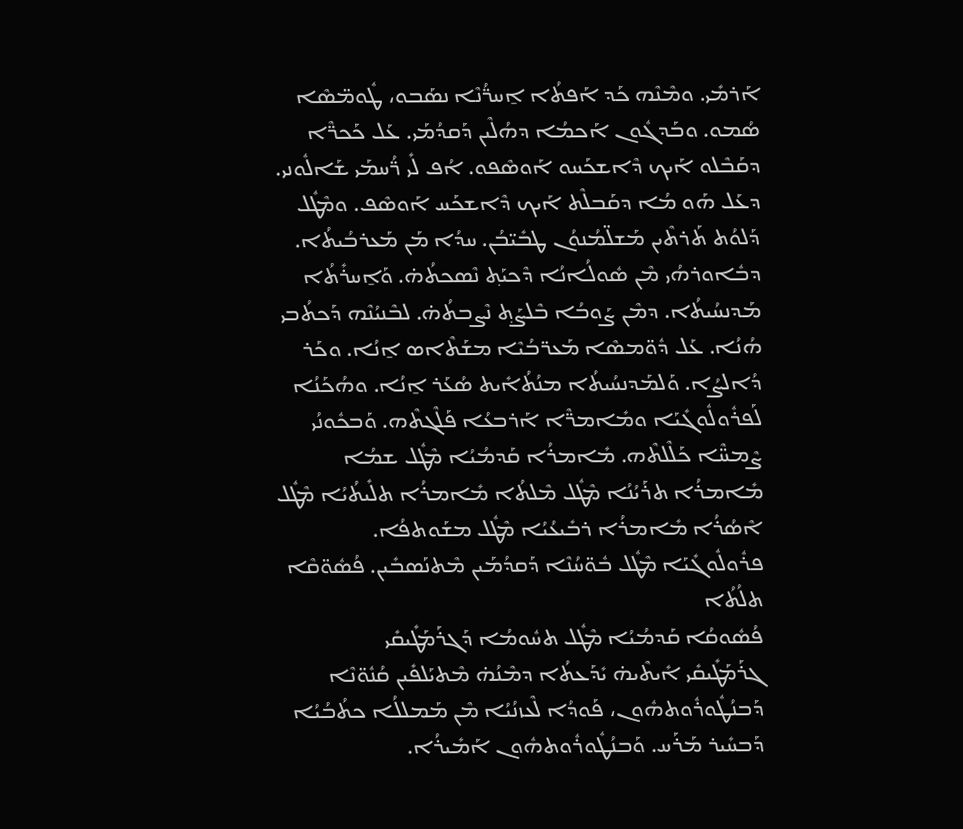ܐܰܪܡܺܝ. ܘܡܶܢܶܗ ܟܰܕ ܐܰܦܬܳܐ ܐ̱ܚܪ̈ܳܢܶܐ ܢܣܰܒܘ، ܛܽܘܡ̈ܣܶܐ ܣܳܡܘ. ܘܒܰܕܓܽܘܢ ܐܰܟܡܳܐ ܕܗܳܠܶܝܢ ܕܰܩܕܳܡܰܝ. ܥܰܠ ܟܰܟܪ̈ܶܐ ܕܩܰܒܶܠܘ ܐܰܝܟ ܕܶܐܫܟܰܚܘ ܐܰܘܣܶܦܘ. ܐܳܦ ܠܺܝ ܪ̈ܳܚܡܰܝ ܫܰܐܠܽܘܢܝ. ܕܥܰܠ ܗܰܘ ܡܳܐ ܕܩܰܒܠܶܬ ܐܰܝܟ ܕܶܐܫܟܰܚ ܐܰܘܣܶܦ. ܘܡܶܛܽܠ ܕܰܠܘܳܬ ܬܰܪܬܶܝܢ ܡܰܫܠ̈ܡܳܢܘܳܢ ܛܒܺܝ̈ܒܳܢ. ܚܕܳܐ ܡܰܢ ܡܰܥܪܒܳܝܬܳܐ. ܕܒܽܐܘܪܗܳܝ ܡܶܢ ܣܽܘܠܳܐܢܳܐ ܕܶܟܝܰܬ݂ ܢܶܣܟܬܳܗ̇. ܘܰܐ̱ܚܪܺܬܳܐ ܡܰܕܢܚܳܝܬܳܐ. ܕܡܶܢ ܨܰܘܒܳܐ ܒܶܠܨܰܬ݂ ܢܶܨܒܬܳܗ̇. ܠܒܶܢܝܳܢܶܗ ܕܰܟܬܳܒܝ ܗܳܢܳܐ. ܥܰܠ ܕܽܘ̈ܡܣܶܐ ܡܰܥܪ̈ܒܳܝܶܐ ܡܫܰܬܶܐܣ ܐ̱ܢܳܐ. ܘܟܰܪ ܕܳܐܠܨܳܐ. ܘܰܠܡܰܕܢܚܳܝܬܳܐ ܡܢܳܬܳܐܺܝܬ ܣܳܥܰܪ ܐ̱ܢܳܐ. ܘܗܳܟܰܢܳܐ ܠܰܦܪܽܘܠܽܘܓܺܝܰܐ ܘܡܺܐܡܪ̈ܶܐ ܐܰܪܒܥܳܐ ܦܰܠܶܓܬܶܗ. ܘܰܒܟܽܘܢܳܝ ܨܶܡܚ̈ܶܐ ܟܰܠܶܠܬܶܗ. ܡܺܐܡܪܳܐ ܩܰܕܡܳܝܳܐ ܡܶܛܽܠ ܫܡܳܐ ܡܺܐܡܪܳܐ ܬܪܰܝܳܢܳܐ ܡܶܛܽܠ ܡܶܠܬܳܐ ܡܺܐܡܪܳܐ ܬܠܺܝܬܳܝܳܐ ܡܶܛܽܠ ܐܶܣܳܪܳܐ ܡܺܐܡܪܳܐ ܪܒܺܝܥܳܝܳܐ ܡܶܛܽܠ ܡܫܰܘܬܦܳܐ.
ܦܪܽܘܠܽܘܓܺܝܰܐ ܡܶܛܽܠ ܒܽܘ̈ܚܳܢܶܐ ܕܰܩܕܳܡܰܝܢ ܡܶܬܢܰܣܒܺܝܢ. ܦܳܣܽܘ̈ܩܶܐ ܬܠܳܬܳܐ
ܦܳܣܽܘܩܳܐ ܩܰܕܡܳܝܳܐ ܡܶܛܽܠ ܬܚܽܘܡܳܐ ܕܰܓܪܰܡܰܛܺܝܩܺܝ
ܓܪܰܡܰܛܺܝܩܺܝ ܐܺܝܬܶܝܗ̇ ܝܺܕܰܥܬܳܐ ܕܡܶܢܳܗ̇ ܡܶܬܝܰܠܦܺܝܢ ܩܳܢܽܘ̈ܢܶܐ ܕܰܒܢܳܛܽܘܪܽܘܬܗܽܘܢ، ܦܰܘܕܳܐ ܠܶܥܙܢܳܝܳܐ ܡܶܢ ܡܰܡܠܠܳܐ ܟܬܳܒܳܝܳܐ ܕܰܒܚܺܝܪ ܡܰܪܰܚ. ܘܰܒܢܳܛܽܘܪܽܘܬܗܽܘܢ ܐܰܡܺܝܪܳܐ.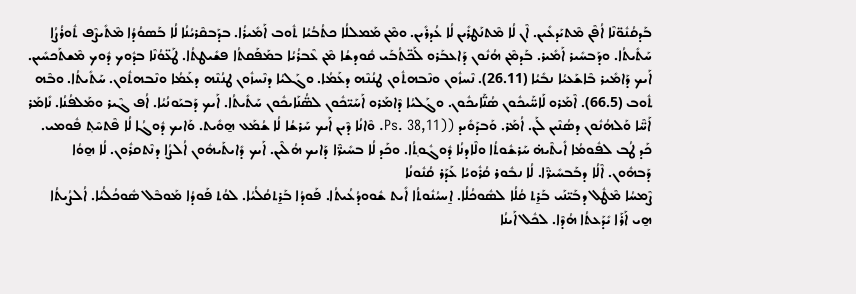ܒܰܕܩܳܢܽܘ̈ܢܶܐ ܐܳܦܶܢ ܡܶܬܝܰܕܥܺܝܢ. ܐܶܢ ܠܳܐ ܡܶܬܢܰܛܪܺܝܢ ܠܳܐ ܥܳܕܪܺܝܢ. ܘܡܶܢ ܡܰܡܠܠܳܐ ܟܬܳܒܳܝܳܐ ܬܽܘܒ ܐܰܡܺܝܪܳܐ. ܒܕܰܒܩܶܪܝܳܢܳܐ ܠܳܐ ܒܰܣܘܳܕܳܐ ܡܶܬܺܝܨܶܦ ܬܽܘܪܳܨܳܐ ܚܰܬܺܝܬܳܐ. ܘܕܰܒܚܺܝܪ ܐܰܡܺܝܪ. ܒܰܕܡܶܢ ܗܳܢܽܘܢ ܕܰܐܥܒܰܪܘ ܠܰܟ̈ܬܳܒܰܝ ܩܽܘܕܫܳܐ ܡܶܢ ܥܶܒܪܳܝܳܐ ܒܡܰܦܰܩܬܳܐ ܦܫܺܝܛܬܳܐ. ܛܰܥ̈ܘܳܢܶܐ ܒܕܽܘܟ ܕܽܘܟ ܡܶܫܬܰܟܚܺܝܢ. ܐܰܝܟ ܕܰܐܡܺܝܪ ܒܶܐܫܰܥܝܳܐ ܢܒܺܝܳܐ (26.11). ܢܶܚܙܽܘܢ ܘܢܶܒܗܬܽܘܢ ܛܢܳܢܶܗ ܕܥܰܡܳܐ. ܘܓܰܠܝܳܐ ܕܢܶܚܙܽܘܢ ܛܢܳܢܶܗ ܕܥܰܡܳܐ ܘܢܶܒܗܬܽܘܢ. ܚܰܬܺܝܬܳܐ. ܘܒܶܗ ܬܽܘܒ (66.5). ܐܶܡܰܪܘ ܠܰܐܚ̈ܰܝܟܽܘܢ ܣܳܢ̈ܰܐܝܟܽܘܢ. ܘܓܰܠܝܳܐ ܕܶܐܡܰܪܘ ܐܰܚܰܝ̈ܟܽܘܢ ܠܣ̈ܳܢܰܐܝܟܽܘܢ ܚܰܬܺܝܬܳܐ. ܐܰܝܟ ܕܰܒܝܰܘܢܳܝܳܐ. ܐܳܦ ܓܶܝܪ ܘܡܰܠܦܳܢܳܐ. ܢܺܐܡܰܪ ܐܰܚ̈ܶܐ ܘܰܠܗܳܢܽܘܢ ܕܣܳܢܶܝܢ ܠܰܢ. ܐܳܡܰܪ. ܘܰܒܕܰܘܺܝܕ ((Ps. 38,11. ܘܶܐܢܳܐ ܕܶܝܢ ܐܰܝܟ ܚܰܪܫܳܐ ܠܳܐ ܫܳܡܰܥ ܗ̱ܘܺܝܬ. ܘܰܐܝܟ ܕܽܘܓܳܐ ܠܳܐ ܦܶܬܚܶܬ݂ ܦܽܘܡܝ. ܟܰܕ ܛܳܒ ܠܦܽܘܡܳܐ ܐܺܝܬܶܝܗ̇ ܚܰܪܫܽܘܬܳܐ ܘܠܶܐܕܢܳܐ ܕܽܘܓܽܘܬ݂ܳܐ. ܘܟܰܕ ܠܳܐ ܒܚܺܝܪ̈ܶܐ ܕܰܐܝܟ ܗܳܠܶܝܢ. ܐܰܝܟ ܕܺܐܝܬܰܝܗܽܘܢ ܐܳܠܨܳܐ ܕܢܶܬܩܪܽܘܢ. ܠܳܐ ܗ̱ܘܳܐ ܕܰܒܗܽܘܢ. ܐܶܠܳܐ ܕܒܰܒܚܺܝܪ̈ܶܐ. ܠܳܐ ܢܒܽܘܪ ܩܳܪܽܘܝܳܐ ܥܰܕܰܪ ܩܳܢܽܘܢܳܐ
ܨܶܡܚܳܐ ܡܶܛܽܠ ܕܒܰܝ̈ܢܰܝ ܒܰܪ̱ܬ ܩܳܠܳܐ ܠܣܽܘܟܳܠܳܐ. ܐ̱ܚܝܳܢܽܘܬܳܐ ܐܺܝܬ ܫܽܘܘܕܳܥܳܝܬܳܐ. ܦܰܘܕܳܐ ܒܰܪ̱ܬܩܳܠܳܝܳܐ. ܠܘܳܬ ܦܰܘܕܳܐ ܡܰܘܒܶܠ ܣܽܘܟܳܠܳܝܳܐ. ܐܳܠܨܳܝܬܳܐ ܗ̱ܝ ܐܰܪܰܐ ܝܺܕܰܥܬܳܐ ܗܳܕܶܐ. ܠܟܽܠ ܐܰܝܢܳܐ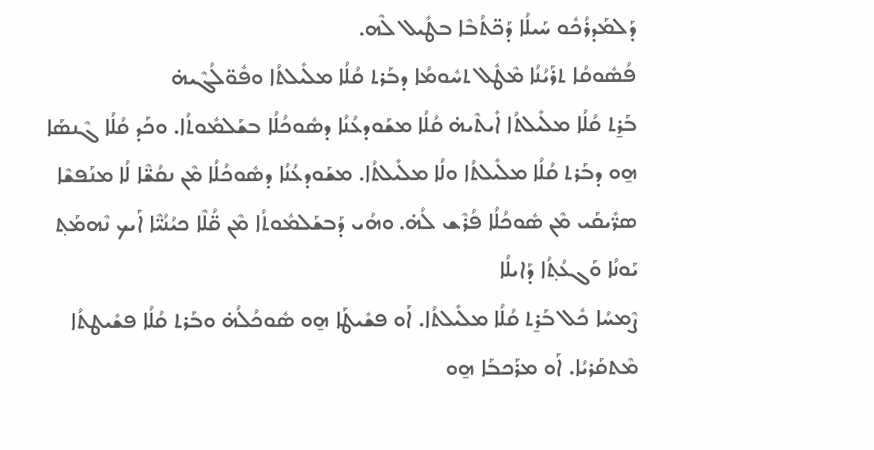ܕܰܠܡܰܕܪܳܟܽܘ ܚܰܝܠܳܐ ܕܰܟ̈ܬܳܒܶܐ ܒܛܺܝܠ ܠܶܗ.
ܦܳܣܽܘܩܳܐ ܬܪܰܝܳܢܳܐ ܡܶܛܽܠ ܬܚܽܘܡܳܐ ܕܒܰܪܬ ܩܳܠܳܐ ܡܠܺܝܠܬܳܐ ܘܦܽܘ̈ܠܳܓܶܝܗ̇
ܒܰܪ̱ܬ ܩܳܠܳܐ ܡܠܺܝܠܬܳܐ ܐܺܝܬܶܝܗ̇ ܩܳܠܳܐ ܡܫܰܘܕܥܳܢܳܐ ܕܣܽܘܟܳܠܳܐ ܒܫܰܠܡܽܘܬܳܐ. ܘܟܰܕ ܩܳܠܳܐ ܓܶܢܣܰܐ ܗ̱ܘ ܕܒܰܪܬ ܩܳܠܳܐ ܡܠܺܝܠܬܳܐ ܘܠܳܐ ܡܠܺܝܠܬܳܐ. ܡܫܰܘܕܥܳܢܳܐ ܕܣܽܘܟܳܠܳܐ ܡܶܢ ܢܩܳܫ̈ܶܐ ܠܳܐ ܡܢܰܦܫܶܐ ܣܪ̈ܺܝܩܰܝ ܡܶܢ ܣܽܘܟܳܠܳܐ ܦܳܪܶܫ ܠܳܗ̇. ܘܗܳܝ ܕܰܒܫܰܠܡܽܘܬܳܐ ܡܶܢ ܩ̈ܳܠܶܐ ܟܝܳܢܳܝ̈ܶܐ ܐܰܝܟ ܢܶܗܡܰܬ݂ ܝܰܘܢܳܐ ܘܰܓܥܳܬ݂ܳܐ ܕܰܐܝܠܳܐ
ܨܶܡܚܳܐ ܟܽܠ ܒܰܪ̱ܬ ܩܳܠܳܐ ܡܠܺܝܠܬܳܐ. ܐܰܘ ܦܫܺܝܛܰܐ ܗ̱ܘ ܣܽܘܟܳܠܳܗ̇ ܘܒܰܪܬ ܩܳܠܳܐ ܦܫܺܝܛܬܳܐ ܡܶܬܩܰܪܝܳܐ. ܐܰܘ ܡܪܰܟܒܰܐ ܗ̱ܘ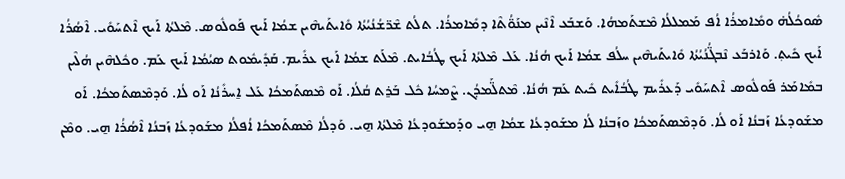ܣܽܘܟܳܠܳܗ̇ ܘܡܺܐܡܪܳܐ ܐܳܦ ܡܰܡܠܠܳܐ ܡܶܫܬܰܡܗܳܐ. ܘܰܫܒܰܥ ܐܶܢܶܝܢ ܡܢܰܘ̈ܳܬܶܐ ܕܡܺܐܡܪܳܐ. ܬܠܳܬ ܫܶܪ̈ܫܳܢܳܝܳܬܳܐ ܘܺܐܝܬܰܝܗܶܝܢ ܫܡܳܐ ܐܰܝܟ ܦܰܘܠܽܘܣ. ܡܶܠܬܳܐ ܐܰܝܟ ܐܶܬܚܰܘܺܝ. ܐܶܣܳܪܳܐ ܐܰܝܟ ܟܺܝܬ݂. ܘܰܐܪܒܰܥ ܢܶܒܓ̈ܳܢܳܝܳܬܳܐ ܘܺܐܝܬܰܝܗܶܝܢ ܚܠܳܦ ܫܡܳܐ ܐܰܝܟ ܗܳܢܳܐ. ܥܰܠ ܡܶܠܬܳܐ ܐܰܝܟ ܛܳܒܳܐܝܬ. ܡܶܠܰܬ ܫܡܳܐ ܐܰܝܟ ܥܪܺܝܡ. ܩܰܕܺܝܡܽܘܬ ܣܝܳܡܳܐ ܐܰܝܟ ܥܰܡ. ܘܟܽܠܗܶܝܢ ܗܳܠܶܝܢ ܒܡܺܐܡܰܪ ܦܰܘܠܽܘܣ ܐܶܬܚܰܘܺܝ ܕܰܥܪܺܝܡ ܛܳܒܳܐܺܝܬ ܟܺܝܬ ܥܰܡ ܗܳܢܳܐ. ܡܶܬܠ̈ܰܡܕܳܢ. ܨܶܡܚܳܐ ܟܽܠ ܒܰܪ̱ܬ ܩܳܠܳܐ. ܐܰܘ ܡܶܣܬܰܡܟܳܐ ܥܰܠ ܐ̱ܚܪܺܢܳܐ ܐܰܘ ܠܳܐ. ܘܰܕܡܶܣܬܰܡܟܳܐ. ܐܰܘ ܡܫܰܘܕܥܳܐ ܙܰܒܢܳܐ ܐܰܘ ܠܳܐ. ܘܰܕܡܶܣܬܰܡܟܳܐ ܘܙܰܒܢܳܐ ܠܳܐ ܡܫܰܘܕܥܳܐ ܫܡܳܐ ܗ̱ܝ ܘܕܰܡܫܰܘܕܥܳܐ ܡܶܠܬܳܐ ܗ̱ܝ. ܘܰܕܠܳܐ ܡܶܣܬܰܡܟܳܐ ܐܳܦܠܳܐ ܡܫܰܘܕܥܳܐ ܙܰܒܢܳܐ ܐܶܣܳܪܳܐ ܗ̱ܝ. ܘܡܶܢ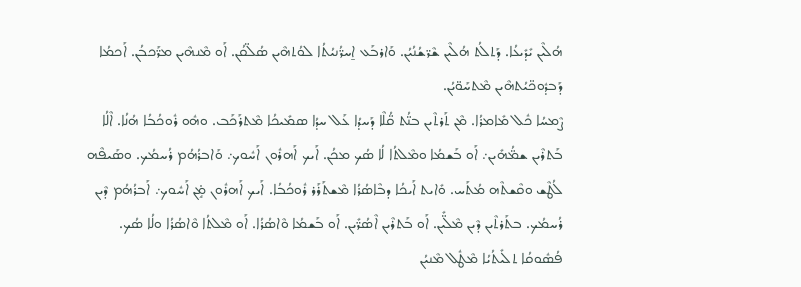ܗܳܠܶܝܢ ܝܺܕܺܝܥܳܐ. ܕܰܬܠܳܬ ܗܳܠܶܝܢ ܫܶܪ̈ܫܳܢܳܝܳܢ. ܘܰܐܪܒܰܥ ܐ̱ܚܪ̈ܳܢܝܳܬܳܐ ܠܘܳܬܗܶܝܢ ܣܳܠ̈ܩܳܢ. ܐܰܘ ܡܶܢܗܶܝܢ ܡܪ̈ܰܟܒܳܢ. ܐܰܟܡܳܐ ܕܰܒܕܽܘܟ̈ܝܳܬܗܶܝܢ ܡܶܬܚܰܘ̈ܝܳܢ.
ܨܶܡܚܳܐ ܟܽܠ ܡܺܐܡܪܳܐ. ܡܶܢ ܬܰܪܬܶܝܢ ܒܢ̈ܳܬ ܩ̈ܳܠܶܐ ܕܰܚܕܳܐ ܥܰܠ ܚܕܳܐ ܣܡܺܝܟܳܐ ܡܶܬܪܰܟܰܒ. ܘܗܽܘ ܪܽܘܟܳܒܳܐ ܗܳܢܳܐ. ܐܶܠܳܐ ܒܰܬܪܶܝܢ ܫܡ̈ܳܗܺܝܢ܇ ܐܰܘ ܒܰܫܡܳܐ ܘܡܶܠܬܳܐ ܠܳܐ ܣܳܟ ܡܟܳܢ. ܐܰܝܟ ܐܰܗܪܽܘܢ ܐܰܚܽܘܟ܇ ܘܰܐܒܪܳܗܳܡ ܪܳܚܡܳܟ. ܘܣܰܝܦܶܗ ܠܳܛܶܫ ܘܩܶܫܬܶܗ ܡܳܬܰܚ. ܘܺܐܝܬ ܐܰܝܟܳܐ ܕܒܶܐܣܳܪܳܐ ܡܶܫܬܰܪܰܪ ܪܽܘܟܳܒܳܐ. ܐܰܝܟ ܐܰܗܪܽܘܢ ܡܱ̇ܢ ܐܰܚܽܘܟ܇ ܐܰܒܪܳܗܳܡ ܕܶܝܢ ܪܳܚܡܳܟ. ܒܬܰܪܬܶܝܢ ܕܶܝܢ ܡܶܠ̈ܺܝܢ. ܐܰܘ ܒܰܬܪܶܝܢ ܐܶܣܳܪ̈ܺܝܢ. ܐܰܘ ܒܰܫܡܳܐ ܘܶܐܣܳܪܳܐ. ܐܰܘ ܡܶܠܬܳܐ ܘܶܐܣܳܪܳܐ ܘܠܳܐ ܣܳܟ.
ܦܳܣܽܘܩܳܐ ܬܠܺܝܬܳܝܳܐ ܡܶܛܽܠ ܡܶܢܝܳܢ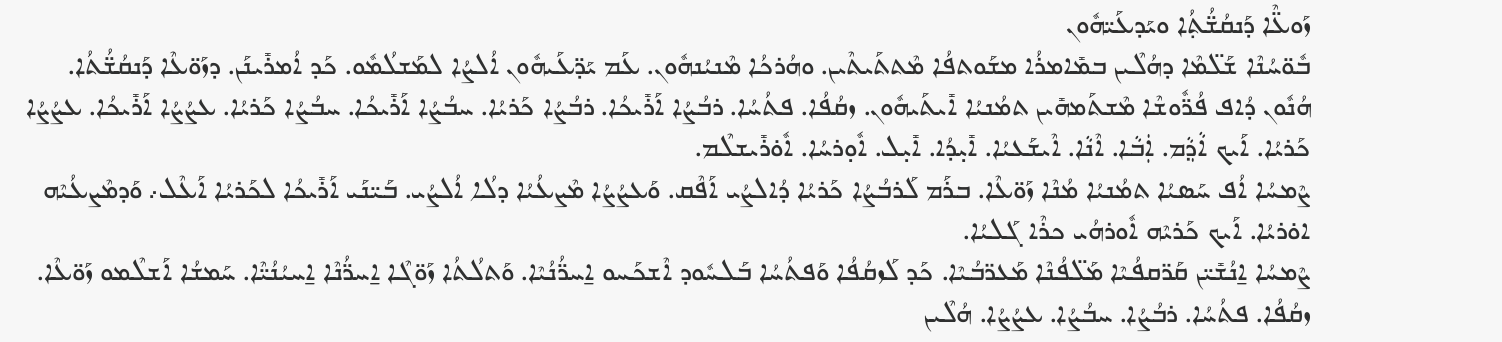ܙܰܘܥ̈ܶܐ ܕܰܢܩܳܫ̈ܳܬ݂ܳܐ ܘܝܰܕܥܰܝ̈ܗܽܘܢ
ܒܽܘ̈ܚܳܢܶܐ ܫܰܠ̈ܡܶܐ ܕܗܳܠܶܝܢ ܒܡܺܐܡܪܳܐ ܡܫܰܘܬܦܳܐ ܡܶܬܬܰܝܬܶܝܢ. ܘܗܳܪܟܳܐ ܡܶܢܝܳܢܗܽܘܢ. ܥܰܡ ܝܰܕ̈ܥܰܝܗܽܘܢ ܐܳܠܨܳܐ ܠܡܰܫܠܳܡܽܘ. ܟܰܕ ܐܳܡܪܺܝܢܰܢ. ܕܙܰܘ̈ܥܶܐ ܕܰܢܩܳܫ̈ܳܬܳܐ. ܗܳܢܽܘܢ ܕܳܐܦ ܦܳܪ̈ܽܘܫܶܐ ܡܶܫܬܰܡܗܺܝܢ ܬܡܳܢܝܳܐ ܐܺܝܬܰܝܗܽܘܢ. ܙܩܳܦܳܐ. ܦܬܳܚܳܐ. ܪܒܳܨܳܐ ܐܰܪܺܝܟܳܐ. ܪܒܳܨܳܐ ܟܰܪܝܳܐ. ܚܒܳܨܳܐ ܐܰܪܺܝܟܳܐ. ܚܒܳܨܳܐ ܟܰܪܝܳܐ. ܥܨܳܨܳܐ ܐܰܪܺܝܟܳܐ. ܥܨܳܨܳܐ ܟܰܪܝܳܐ. ܐܰܝܟ ܐܵܕ݂ܵܡ. ܐܲܒܵܐ. ܐܶܢܵܐ. ܐܶܝܫܰܥܝܳܐ. ܐܺܝ̣ܕܳܐ. ܐܺܝ̣ܠ. ܐܽܘ̣ܪܚܳܐ. ܐܽܘ̇ܪܺܝܫܠܶܡ.
ܨܶܡܚܳܐ ܐܳܦ ܚܰܣܝܳܐ ܬܡܳܢܝܳܐ ܡܳܢܶܐ ܙܰܘ̈ܥܶܐ. ܒܪܰܡ ܠܰܪܒܳܨܳܐ ܟܰܪܝܳܐ ܕܳܐܠܨܳܝ ܐܰܦܶܩ. ܘܰܥܨܳܨܳܐ ܡܶܨܥܳܝܳܐ ܕܠܳܐ ܐܳܠܨܳܝ. ܒܰܝ̈ܢܰܝ ܐܰܪܺܝܟܳܐ ܠܟܰܪܝܳܐ ܐܰܥܶܠ܇ ܘܰܕܡܶܨܥܳܝܶܗ ܐܘ̇ܪܝܳܐ. ܐܰܝܟ ܟܰܪܝܶܗ ܐܽܘܪܗܳܝ ܟܪܶܐ ܓܰܠܝܳܐ.
ܨܶܡܚܳܐ ܐ̱ܢܳܫܺܝ̈ܢ ܩܰܪ̈ܩܦܳܝܶܐ ܡܰܠ̈ܦܳܢܶܐ ܡܰܥܪ̈ܒܳܝܶܐ. ܟܰܕ ܠܰܙܩܳܦܳܐ ܘܰܦܬܳܚܳܐ ܒܰܠܚܽܘܕ ܐܶܫܟܰܚܘ ܐ̱ܚܪ̈ܳܢܳܝܶܐ. ܘܰܬܠܳܬܳܐ ܙܰܘ̈ܓܶܐ ܐ̱ܚܪ̈ܳܢܶܐ ܐ̱ܚܝܳܢܳܝ̈ܶܐ. ܚܰܡܫܳܐ ܐܰܫܠܶܡܘ ܙܰܘ̈ܥܶܐ. ܙܩܳܦܳܐ. ܦܬܳܚܳܐ. ܪܒܳܨܳܐ. ܚܒܳܨܳܐ. ܥܨܳܨܳܐ. ܗܳܠܶܝܢ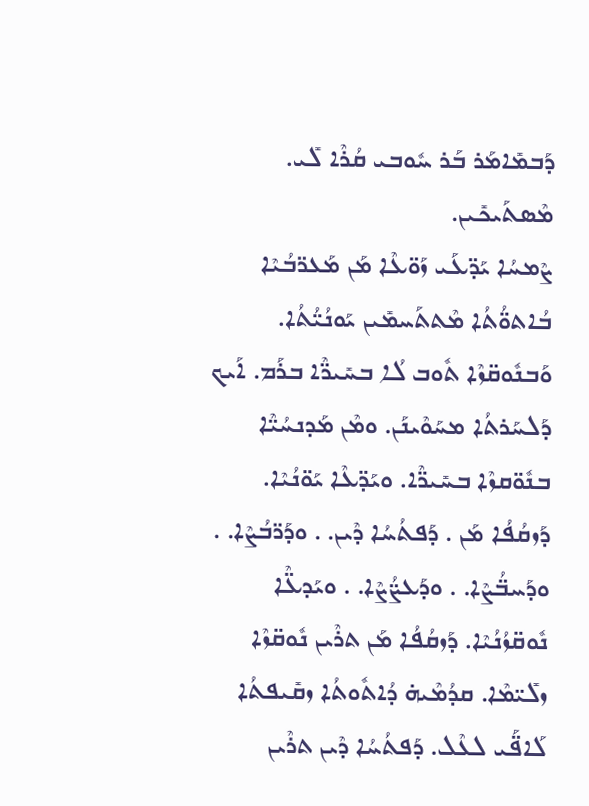ܕܰܒܡܺܐܡܰܪ ܒܰܪ ܚܽܘܒܝ ܩܳܪܶܐ ܠܺܝ. ܡܶܣܬܰܝܟܺܝܢ.
ܨܶܡܚܳܐ ܝܰܕ̈ܥܰܝ ܙܰܘ̈ܥܶܐ ܡܰܢ ܡܰܥܪ̈ܒܳܝܶܐ ܒܳܐܬܘ̈ܳܬܳܐ ܡܶܬܬܰܚܡܺܝܢ ܝܰܘܢܳܝ̈ܳܬܳܐ. ܘܰܒܢܽܘܩ̈ܙܶܐ ܬܽܘܒ ܠܳܐ ܒܚܺܝܪ̈ܶܐ ܒܪܰܡ. ܐܰܝܟ ܕܰܠܚܰܪܬܳܐ ܡܚܰܘܶܝܢܰܢ. ܘܡܶܢ ܡܰܕܢܚܳܝ̈ܶܐ ܒܢܽܘ̈ܩܙܶܐ ܒܚܺܝܪ̈ܶܐ. ܘܝܰܕ̈ܥܶܐ ܝܰܘ̈ܢܳܝܶܐ. ܕܰܙܩܳܦܳܐ ܡܰܢ . ܕܰܦܬܳܚܳܐ ܕܶܝܢ. . ܘܕܰܪ̈ܒܳܨܶܐ. . ܘܕܰܚܒ̈ܳܨܶܐ. . ܘܕܰܥܨ̈ܳܨܶܐ. . ܘܝܰܕܥ̈ܶܐ ܢܽܘܩ̈ܙܳܢܳܝܶܐ. ܕܰܙܩܳܦܳܐ ܡܰܢ ܬܪܶܝܢ ܢܽܘܩ̈ܙܶܐ ܙܠܺܝ̈ܡܶܐ. ܩܕܳܡܶܝܗ̇ ܕܳܐܬܽܘܬܳܐ ܙܩܺܝܦܬܳܐ ܠܰܐܦ̈ܰܝ ܠܥܶܠ. ܕܰܦܬܳܚܳܐ ܕܶܝܢ ܬܪܶܝܢ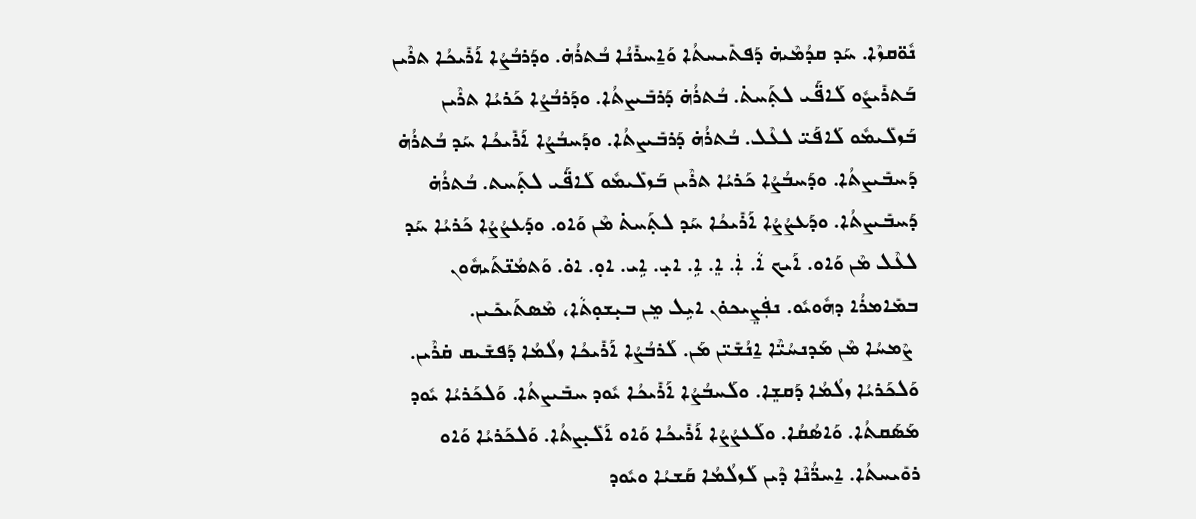ܢܽܘ̈ܩܙܶܐ. ܚܰܕ ܩܕܳܡܶܝܗ̇ ܕܰܦܬܺܝܚܬܳܐ ܘܰܐ̱ܚܪܺܢܳܐ ܒܳܬܪܳܗ̇. ܘܕܰܪܒܳܨܳܐ ܐܰܪܺܝܟܳܐ ܬܪܶܝܢ ܒܰܬܪܺܝܨܽܘ ܠܰܐܦ̈ܰܝ ܠܬ݂ܰܚܬ݁. ܒܳܬܪܳܗ̇ ܕܰܪܒܺܝܨܬܳܐ. ܘܕܰܪܒܳܨܳܐ ܟܰܪܝܳܐ ܬܪܶܝܢ ܒܰܙܠܺܝܡܽܘ ܠܰܐܦܰܝ̈ ܠܥܶܠ. ܒܳܬܪܳܗ̇ ܕܰܪܒܺܝܨܬܳܐ. ܘܕܰܚܒܳܨܳܐ ܐܰܪܺܝܟܳܐ ܚܰܕ ܒܳܬܪܳܗ̇ ܕܰܚܒܺܝܨܬܳܐ. ܘܕܰܚܒܳܨܳܐ ܟܰܪܝܳܐ ܬܪܶܝܢ ܒܰܙܠܺܝܡܽܘ ܠܰܐܦ̈ܰܝ ܠܬ݂ܰܚܬ. ܒܳܬܪܳܗ̇ ܕܰܚܒܺܝܨܬܳܐ. ܘܕܰܥܨܳܨܳܐ ܐܰܪܺܝܟܳܐ ܚܰܕ ܠܬ݂ܰܚܬ݁ ܡܶܢ ܘܰܐܘ. ܘܕܰܥܨܳܨܳܐ ܟܰܪܝܳܐ ܚܰܕ ܠܥܶܠ ܡܶܢ ܘܰܐܘ. ܐܰܝܟ ܐܵ. ܐܲ. ܐܸ. ܐܹ. ܐܝ̣. ܐܹܝ. ܐܘ̣. ܐܘ̇. ܘܰܬܡܳܢ̈ܬܰܝܗܽܘܢ ܒܡܺܐܡܪܳܐ ܕܗܽܘܝܽܘ. ܢܦܲܨܸܝܟܘ̇ܢ ܐܝܹܠ ܡܸܢ ܒܝ̣ܫܘ̣ܬܵܐ، ܡܶܣܬܰܝܟܺܝܢ.
 ܨܶܡܚܳܐ ܡܶܢ ܡܰܕܢܚܳܝ̈ܶܐ ܐ̱ܢܳܫܺܝ̈ܢ ܡܰܢ. ܠܰܪܒܳܨܳܐ ܐܰܪܺܝܟܳܐ ܙܠܳܡܳܐ ܕܰܦܫܺܝܩ ܩ̇ܪܶܝܢ. ܘܰܠܟܰܪܝܳܐ ܙܠܳܡܳܐ ܕܰܩܫܸܐ. ܘܠܰܚܒܳܨܳܐ ܐܰܪܺܝܟܳܐ ܝܽܘܕ ܚܒܺܝܨܬܳܐ. ܘܰܠܟܰܪܝܳܐ ܝܽܘܕ ܡܰܣܰܩܬܳܐ. ܘܰܐܣܳܩܳܐ. ܘܠܰܥܨܳܨܳܐ ܐܰܪܺܝܟܳܐ ܘܰܐܘ ܐܰܠܺܝ̣ܨܬܳܐ. ܘܰܠܟܰܪܝܳܐ ܘܰܐܘ ܪܘܺܝܚܬܳܐ. ܐ̱ܚܪ̈ܳܢܶܐ ܕܶܝܢ ܠܰܙܠܳܡܳܐ ܩܰܫܝܳܐ ܘܝܽܘܕ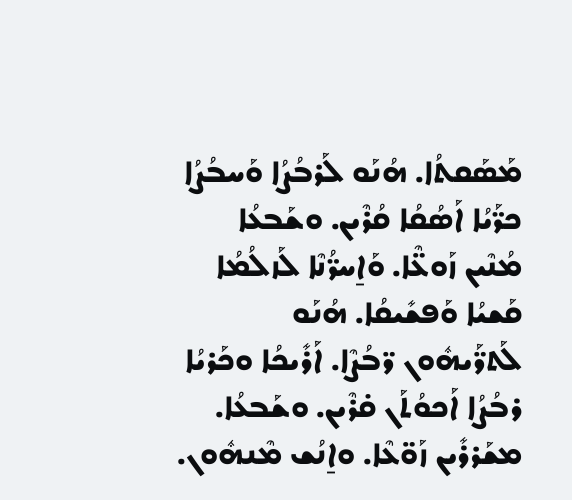ܡܰܣܰܩܬܳܐ. ܗܳܢܰܘ ܠܰܪܒܳܨܳܐ ܘܰܚܒܳܨܳܐ ܟܪ̈ܰܝܳܐ ܐܰܣܳܩܳܐ ܩܳܪܶܝܢ. ܘܫܰܒܥܳܐ ܡܳܢܶܝܢ ܙܰܘܥ̈ܶܐ. ܘܰܐ̱ܚܪ̈ܳܢܶܐ ܠܰܙܠܳܡܳܐ ܩܰܫܝܳܐ ܘܰܦܫܺܝܩܳܐ. ܗܳܢܰܘ ܠܰܬܪ̈ܰܝܗܽܘܢ ܪ̈ܒܳܨܶܐ. ܐܰܪܺܝܟܳܐ ܘܟܰܪܝܳܐ ܪܒܳܨܳܐ ܐܰܟܘܳܬܰܢ ܩ̇ܪܶܝܢ. ܘܫܰܒܥܳܐ. ܡܫܰܪܪܺܝܢ ܙܰܘ̈ܥܶܐ. ܘܐ̱ܢܳܫ ܡܶܢܗܽܘܢ.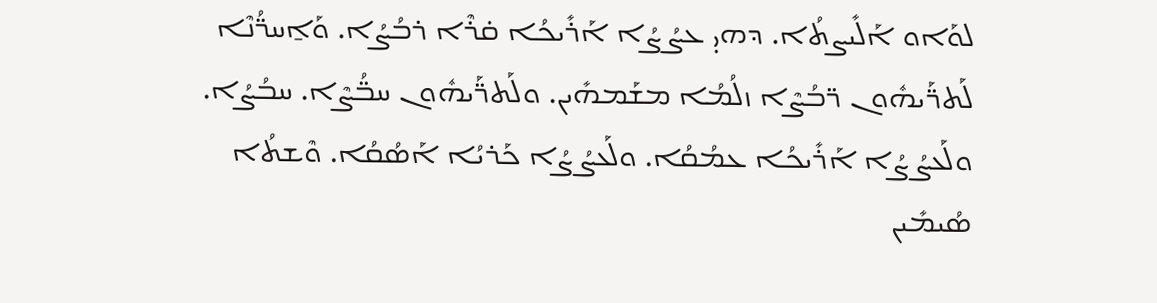ܠܘܰܐܘ ܐܰܠܺܝܨܬܳܐ. ܕܗܝ̣ ܥܨܳܨܳܐ ܐܰܪܺܝܟܳܐ ܩ̇ܪܶܐ ܪܒܳܨܳܐ. ܘܰܐ̱ܚܪ̈ܳܢܶܐ ܠܰܬܪ̈ܰܝܗܽܘܢ ܪ̈ܒܳܨܶܐ ܙܠܳܡܳܐ ܡܫܰܡܗܺܝܢ. ܘܠܰܬܪ̈ܰܝܗܽܘܢ ܚܒ̈ܳܨܶܐ. ܚܒܳܨܳܐ. ܘܠܰܥܨܳܨܳܐ ܐܰܪܺܝܟܳܐ ܥܡܳܩܳܐ. ܘܠܰܥܨܳܨܳܐ ܟܰܪܝܳܐ ܐܰܣܳܩܳܐ. ܘܶܫܬܳܐ ܣܳܝܡܺܝܢ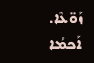ܙܰܘ̈ܥܶܐ. ܐܰܟܡܳܐ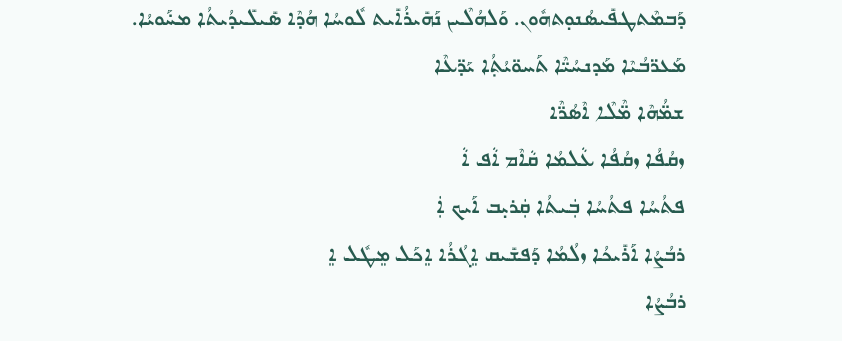ܕܰܒܡܶܬܛܦܺܝܣܳܢܘ̣ܬܗܽܘܢ. ܘܰܠܗܳܠܶܝܢ ܢܰܗܺܝܪܳܐܺܝܬ ܠܽܘܚܳܐ ܗܳܕܶܐ ܣܺܝܠܺܝܕܳܝܬܳܐ ܡܚ̇ܰܘܝܳܐ.
ܡܰܥܪ̈ܒܳܝܶܐ ܡܰܕܢܚܳܝ̈ܶܐ ܬܰܚܘ̈ܝܳܬ݂ܳܐ ܝܰܕ̈ܥܶܐ
ܫܡ̈ܳܗܶܐ ܡ̈ܶܠܶܐ ܐܶܣܳܪ̈ܶܐ
ܙܩܳܦܳܐ ܙܩܳܦܳܐ ܥܵܠܡܳܐ ܩܵܐܶܡ ܐܵܦ ܐܵ
ܦܬܳܚܳܐ ܦܬܳܚܳܐ ܒܲܝܬܳܐ ܩܲܪܝ̣ܒ ܐܰܝܟ ܐܲ
ܪܒܳܨܳܐ ܐܰܪܺܝܟܳܐ ܙܠܳܡܳܐ ܕܰܦܫܺܝܩ ܐܸܓܳܪܳܐ ܐܸܟܰܠ ܡܸܛܽܠ ܐܸ
ܪܒܳܨܳܐ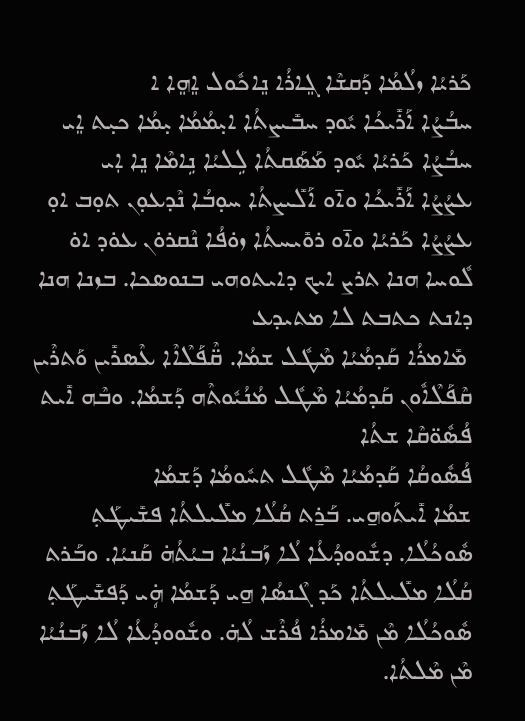ܟܰܪܝܳܐ ܙܠܳܡܳܐ ܕܰܩܫܶܐ ܓܸܐܪܳܐ ܢܸܐܟܽܘܠ ܐܸܗܸܐ ܐ
ܚܒܳܨܳܐ ܐܰܪܺܝܟܳܐ ܝܽܘܕ ܚܒܺܝܨܬܳܐ ܐܝ̣ܡܳܡܳܐ ܝ̣ܡܳܐ ܟܝ̣ܬ ܐܸܝ
ܚܒܳܨܳܐ ܟܰܪܝܳܐ ܝܽܘܕ ܡܰܣܰܩܬܳܐ ܠܹܠܝܳܐ ܢܹܐܡܶܐ ܢܸܐ ܐܼܝ
ܥܨܳܨܳܐ ܐܰܪܺܝܟܳܐ ܘܐ̄ܘ ܐܰܠܺܝܨܬܳܐ ܚܘ̣ܒܳܐ ܢܶܕܥܘ̣ܢ ܬܘ̣ܒ ܐܘ̣
ܥܨܳܨܳܐ ܟܰܪܝܳܐ ܘܐ̄ܘ ܪܘܺܝܚܬܳܐ ܙܘ̇ܦܳܐ ܢܶܩܪܘ̇ܢ ܥܘ̇ܕ ܐܘ̇
ܠܽܘܚܐ ܗܢܐ ܬܪܨ ܐܝܟ ܕܐܝܬܘܗܝ ܒܢܘܣܟܐ. ܒܙܢܐ ܗܢܐ ܕܐܢܬ ܟܬܒܬ ܠܐ ܡܬܝܕܥ
 ܡܺܐܡܪܳܐ ܩܰܕܡܳܝܳܐ ܡܶܛܽܠ ܫܡܳܐ. ܩ̈ܶܦܰܠܶܐܶܐ ܥܶܣܪܺܝܢ ܘܰܬܪܶܝܢ
ܩܶܦܰܠܶܐܽܘܢ ܩܰܕܡܳܝܳܐ ܡܶܛܽܠ ܡܳܢܳܝܽܘܬܶܗ ܕܰܫܡܳܐ. ܘܒܶܗ ܐܺܝܬ ܦܳܣܽܘ̈ܩܶܐ ܫܬܳܐ
ܦܳܣܽܘܩܳܐ ܩܰܕܡܳܝܳܐ ܡܶܛܽܠ ܬܚܽܘܡܳܐ ܕܰܫܡܳܐ
ܫܡܳܐ ܐܺܝܬܰܘܗ̱ܝ. ܒܰܪ̱ܬ ܩܳܠܳܐ ܡܠܺܝܠܬܳܐ ܦܫܺܝܛܰܬ݂ ܣܽܘܟܳܠܳܐ. ܕܫܽܘܘܕܳܥܳܐ ܠܳܐ ܙܰܒܢܳܝܳܐ ܒܝܳܬܳܗ̇ ܩܰܢܝܳܐ. ܘܒܰܪܬ ܩܳܠܳܐ ܡܠܺܝܠܬܳܐ ܟܰܕ ܓܶܢܣܳܐ ܗ̱ܝ ܕܰܫܡܳܐ ܗܴ̇ܝ ܕܰܦܫܺܝܛܰܬ݂ ܣܽܘܟܳܠܳܐ ܡܶܢ ܡܺܐܡܪܳܐ ܦܳܪܶܫ ܠܳܗ̇. ܘܫܽܘܘܕܳܥܳܐ ܠܳܐ ܙܰܒܢܳܝܳܐ ܡܶܢ ܡܶܠܬܳܐ.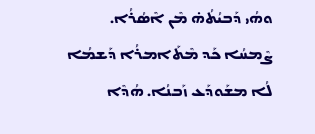ܘܗܳܝ ܕܰܒܝܳܬܳܗ̇ ܡܶܢ ܐܶܣܳܪܳܐ.
ܨܶܡܚܳܐ ܟܰܕ ܡܶܬܰܐܡܪܳܐ ܕܰܫܡܳܐ ܠܳܐ ܡܫܰܘܕܰܥ ܙܰܒܢܳܐ. ܗܳܕܶܐ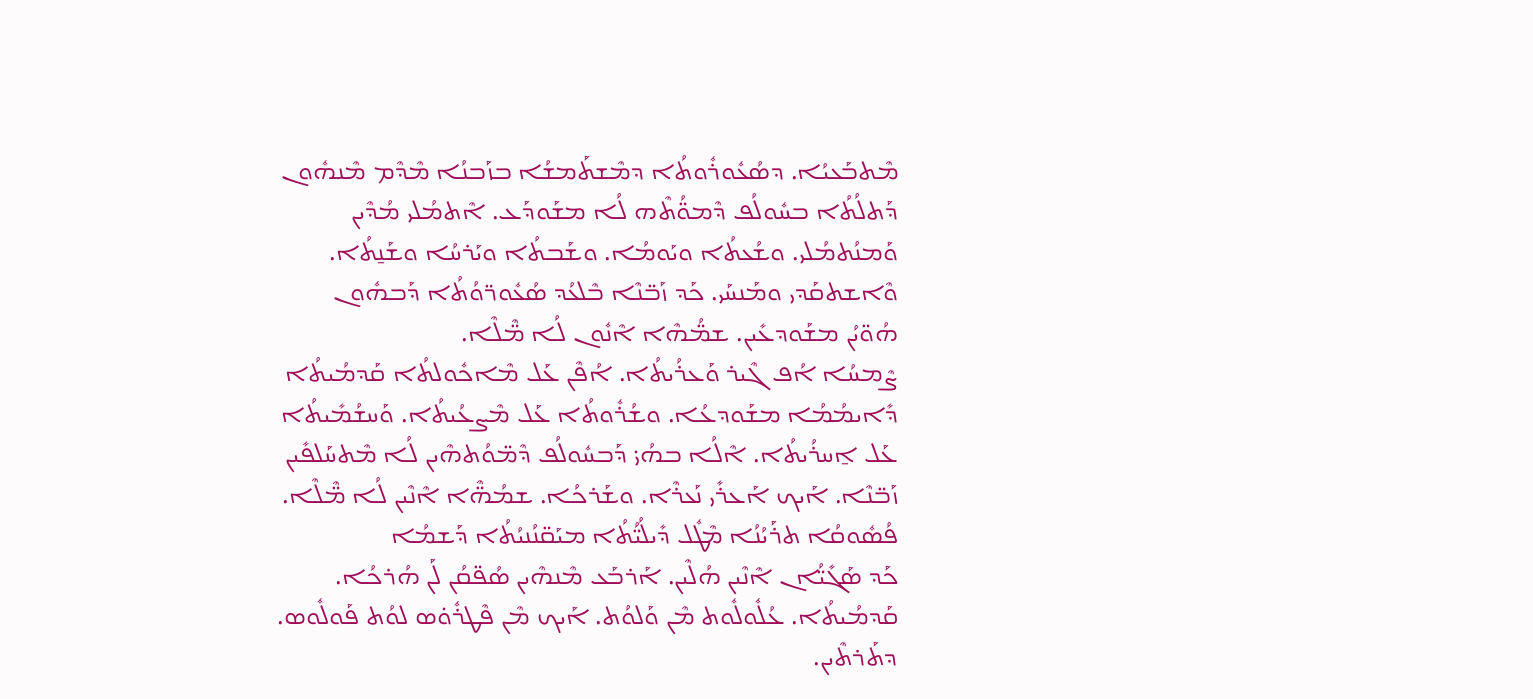ܡܶܬܒܰܥܝܳܐ. ܕܣܳܥܽܘܪܽܘܬܳܐ ܕܡܶܫܬܰܡܫܳܐ ܒܙܰܒܢܳܐ ܡܶܕܶܡ ܡܶܢܗܽܘܢ ܕܰܬܠܳܬܳܐ ܒܚܽܘܠܳܦ ܕܶܡܘ̈ܳܬܶܗ ܠܳܐ ܡܫܰܘܕܰܥ. ܐܶܬܡܳܠܝ ܡܳܕܶܝܢ ܘܰܡܢܳܬܡܳܠܝ. ܘܫܳܥܬܳܐ ܘܝܰܘܡܳܐ. ܘܫܰܒܬܳܐ ܘܝܰܪܚܳܐ ܘܫܰܢ̱ܬܳܐ. ܘܶܐܫܬܩܰܕܝ ܘܡܰܢܚܰܝ. ܟܰܕ ܙܰܒ̈ܢܶܐ ܒܶܠܥܳܕ ܣܳܥܽܘܪ̈ܘܳܬܳܐ ܕܰܒܗܽܘܢ ܗܳܘ̈ܝܳܢ ܡܫܰܘܕܥܺܝܢ. ܫܡ̈ܳܗܶܐ ܐܶܢܽܘܢ ܠܳܐ ܡ̈ܶܠܶܐ.
ܨܶܡܚܳܐ ܐܳܦ ܓܶܝܪ ܘܰܥܪܳܝܬܳܐ. ܐܳܦܶܢ ܥܰܠ ܡܶܐܟܽܘܠܬܳܐ ܩܰܕܡܳܝܬܳܐ ܕܺܐܝܡܳܡܳܐ ܡܫܰܘܕܥܳܐ. ܘܫܳܪܽܘܬܳܐ ܥܰܠ ܡܶܨܥܳܝܬܳܐ. ܘܰܚܫܳܡܺܝܬܳܐ ܥܰܠ ܐ̱ܚܪܳܝܬܳܐ. ܐܶܠܳܐ ܒܗܳܝ̇ ܕܰܒܚܽܘܠܳܦ ܕܶܡ̈ܘܳܬܗܶܝܢ ܠܳܐ ܡܶܬܚܰܠܦܺܝܢ ܙܰܒ̈ܢܶܐ. ܐܰܝܟ ܐܰܥܪܺܝ ܢܰܥܪܶܐ. ܘܫܰܪܟܳܐ. ܫܡܳܗ̈ܶܐ ܐܶܢܶܝܢ ܠܳܐ ܡ̈ܶܠܶܐ.
ܦܳܣܽܘܩܳܐ ܬܪܰܝܳܢܳܐ ܡܶܛܽܠ ܕܺܝܠܳܝ̈ܳܬܳܐ ܡܝܰܩ̈ܢܳܢܝܳܬܳܐ ܕܰܫܡܳܐ
ܟܰܕ ܣܰܓܺܝ̈ܳܐܢ ܐܶܢܶܝܢ ܗܳܠܶܝܢ. ܐܰܪܒܰܥ ܡܶܢܗܶܝܢ ܣܳܦ̈ܩܳܢ ܠܰܢ ܗܳܪܟܳܐ. ܩܰܕܡܳܝܬܳܐ. ܥܳܠܽܘܠܽܘܬ ܡܶܢ ܘܰܠܘܳܬ. ܐܰܝܟ ܡܶܢ ܦܶܛܪܽܘ̇ܣ ܠܘܳܬ ܦܰܘܠܽܘܣ. ܕܬܰܪܬܶܝܢ.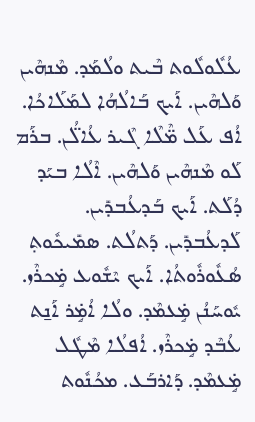ܥܳܠܽܘܠܽܘܬ ܒܶܝܬ ܘܠܳܡܰܕ. ܡܶܢܗܶܝܢ ܘܰܠܗܶܝܢ. ܐܰܝܟ ܒܰܐܠܳܗܳܐ ܠܡܰܠܰܐܟܳܐ. ܐܳܦ ܥܰܠ ܡ̈ܶܠܶܐ ܓܶܝܪ ܥܳܐܠ̈ܳܢ. ܒܪܰܡ ܠܰܘ ܡܶܢܗܶܝܢ ܘܰܠܗܶܝܢ. ܐܶܠܳܐ ܒܝܰܕ ܕܳܠܰܬ. ܐܰܝܟ ܒܰܕܥܳܒܕܺܝܢ. ܠܰܕܥܳܒܕܺܝܢ. ܕܰܬܠܳܬ. ܣܡܺܝܟܽܘܬ݂ ܣܳܥܽܘܪܽܘܬܳܐ. ܐܰܝܟ ܝܶܫܽܘܥ ܡܱ̇ܟܪܶܙ. ܝܽܘܚܰܢܳܢ ܡܱ̇ܥܡܶܕ. ܘܠܳܐ ܐܳܡܱ̇ܪ ܐܰܢ̱ܬ ܥܳܒܶܕ ܡܱ̇ܟܪܶܙ. ܐܳܦܠܳܐ ܡܶܛܽܠ ܡܱ̇ܥܡܶܕ. ܕܰܐܪܒܰܥ. ܡܟܳܢܽܘܬ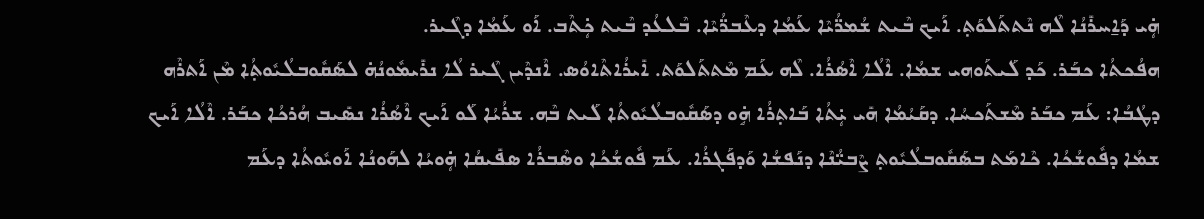ܗܴ̇ܝ ܕܰܐ̱ܚܪܺܢܳܐ ܠܶܗ ܢܶܬܬܰܠܘܰܬ݂. ܐܰܝܟ ܒܶܝܬ ܫܳܡܪ̈ܳܝܶܐ ܥܰܡܳܐ ܕܥܶܒܪ̈ܳܝܶܐ. ܒܶܠܥܳܕ ܒܶܝܬ ܟܴ̇ܬܶܒ. ܐܰܘ ܥܰܡܳܐ ܕܓܶܝܪ.
ܗܦܳܟܬܳܐ ܟܒܰܪ. ܟܰܕ ܠܰܝܬܰܘܗܝ ܫܡܳܐ. ܐܶܠܳܐ ܐܶܣܳܪܳܐ. ܠܶܗ ܥܰܡ ܡܶܬܬܰܠܘܰܬ. ܐܺܝܪܳܐܬܶܐܘܳܣ. ܐܶܢܕܶܝܢ ܓܶܝܪ ܠܳܐ ܢܪܺܝܡܽܘܢܳܗ̇ ܠܣܰܩܽܘܒܠܳܝܽܘܬ݂ܳܐ ܡܶܢ ܐܰܬܪܶܗ ܕܛܳܒܳܐ: ܥܰܡ ܟܒܰܪ ܡܶܫܬܰܟܚܳܐ. ܕܩܰܝܳܡܳܐ ܗܺܝ ܝܴ̇ܬܳܐ ܒܰܐܬ݂ܪܳܐ ܗܱ̇ܘ ܕܣܰܩܽܘܒܠܳܝܽܘܬܳܐ ܠܰܝܬ ܒܶܗ. ܫܪܳܝܳܐ ܠܰܘ ܐܰܝܟ ܐܶܣܳܪܳܐ ܢܣܺܝܒ ܗܳܪܟܳܐ ܟܒܰܪ. ܐܶܠܳܐ ܐܰܝܟ ܫܡܳܐ ܕܦܽܘܫܳܟܳܐ. ܟܶܐܡܰܬ ܒܣܰܩܽܘܒܠܳܝܽܘܬ݂ ܨܶܒܝ̈ܳܢܶܐ ܕܢܰܦܫܳܐ ܘܰܕܦܰܓܪܳܐ. ܥܰܡ ܦܽܘܫܳܟܳܐ ܘܣܶܒܪܳܐ ܣܦܺܝܩܳܐ ܗܴ̇ܘܝܳܐ ܠܗܰܘܢܳܐ ܐܰܘܝܽܘܬܳܐ ܕܥܰܡ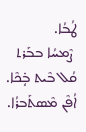ܛܳܒܳܐ.
 ܨܶܡܚܳܐ ܒܒܰܪܬ ܩܳܠ ܒܶܝܬ ܒܴ̇ܟܶܐ. ܐܳܦܶܢ ܡܶܣܬܰܒܪܳܐ.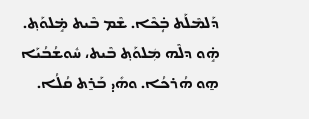ܕܰܠܡܶܠܰܬ ܒܴ̇ܟܶܐ. ܫܶܡ ܒܶܝܬ ܡܱ̇ܠܘܰܬ݂. ܗܱ̇ܘ ܕܠܶܗ ܡܲܠܘܰܬ݂ ܒܶܝܬ، ܚܽܘܫܳܒܳܝܰܐ ܗ̱ܘ ܗܳܪܟܳܐ. ܘܗܺܝ̣ ܒܰܪ̱ܬ ܩܳܠܳܐ.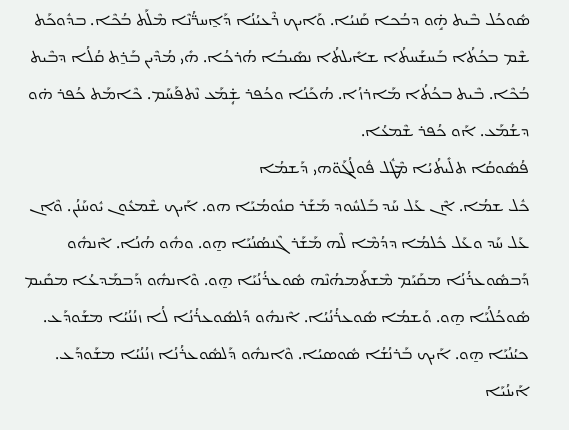ܣܽܘܟܳܠ ܒܶܝܬ ܗܱ̇ܘ ܕܒܳܟܐ ܩܰܢܝܳܐ. ܘܰܐܝܟ ܪܶܥܝܳܢܳܐ ܕܰܐ̱ܚܪ̈ܳܢܶܐ ܡܶܠܰܬ ܒܳܟܶܐ. ܒܕܽܘܟܰܬ ܫܶܡ ܒܟܳܬܳܐ ܒܰܚܫܰܚܬܳܐ ܫܐܺܝܠܬܳܐ ܢܣܺܝܒܳܐ ܗܳܪܟܳܐ. ܗܺܝ ܡܳܕܶܝܢ ܒܰܪ̱ܬ ܩܳܠܳܐ ܕܒܶܝܬ ܒܳܟܶܐ. ܒܶܝܬ ܒܟܳܬܳܐ ܡܰܐܪܙܳܐ. ܗܳܟܰܢܳܐ ܘܟܳܦܪ ܫܴ̇ܡܰܥ ܢܶܬܦܰܚܰܡ. ܟܶܐܡܰܬ ܟܳܦܪ ܗ̇ܘ ܕܫܳܡܰܥ. ܐܰܘ ܟܳܦܪ ܫܶܡܥܳܐ.
ܦܳܣܽܘܩܳܐ ܬܠܺܝܬܳܝܳܐ ܡܶܛܽܠ ܦܽܘܠܳܓܰܘ̈ܗܝ ܕܰܫܡܳܐ
ܟܽܠ ܫܡܳܐ. ܐܶܢ ܥܰܠ ܚܰܕ ܒܰܠܚܽܘܕ ܡܰܫܰܪ ܩܢܽܘܡܳܝܰܐ ܗܘ. ܐܰܝܟ ܫܶܡܥܽܘܢ ܝܽܘܚܰܢܳܢ. ܘܶܐܢ ܥܰܠ ܚܰܕ ܘܥܰܠ ܟܽܠܡܳܐ ܕܕܳܡܶܐ ܠܶܗ ܡܰܫܰܪ ܓܶܢܣܳܢܳܝܰܐ ܗ̱ܘ. ܘܗܽܘ ܗܳܢܳܐ. ܐܶܢܗܽܘ ܕܰܒܣܽܘܥܪܳܢܳܐ ܡܩܰܝܰܡ ܡܶܫܬܰܡܗܳܢܶܗ ܣܽܘܥܪܳܢܳܝܰܐ ܗ̱ܘ. ܘܶܐܢܗܽܘ ܕܰܒܡܰܕܥܳܐ ܡܩܺܝܡ ܣܽܘܟܳܠܳܝܰܐ ܗ̱ܘ. ܘܰܫܡܳܐ ܣܽܘܥܪܳܢܳܝܳܐ. ܐܶܢܗܽܘ ܕܰܠܣܽܘܥܪܳܢܳܐ ܠܳܐ ܙܢܳܢܳܝܳܐ ܡܫܰܘܕܰܥ. ܟܝܳܢܳܝܰܐ ܗ̱ܘ. ܐܰܝܟ ܒܰܪܢܳܫܳܐ ܣܽܘܣܝܳܐ. ܘܶܐܢܗܽܘ ܕܰܠܣܽܘܥܪܳܢܳܐ ܙܢܳܢܳܝܳܐ ܡܫܰܘܕܰܥ. ܐܰܝܢܳܝܰܐ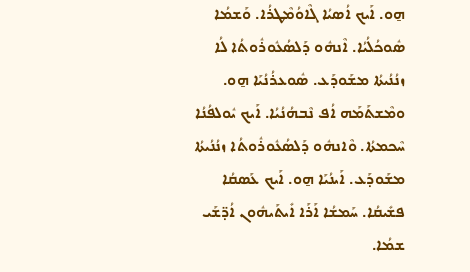ܗ̱ܘ. ܐܰܝܟ ܐܳܣܝܳܐ ܓܶܐܘܳܡܶܛܪܳܐ. ܘܰܫܡܳܐ ܣܽܘܟܳܠܳܝܳܐ. ܐܶܢܗܽܘ ܕܰܠܣܳܥܽܘܪܽܘܬܳܐ ܠܳܐ ܙܢܳܢܳܝܬܳܐ ܡܫܰܘܕܰܥ. ܣܽܘܥܪܳܢܳܝܰܐ ܗ̱ܘ. ܘܡܶܫܬܰܡܰܗ ܐܳܦ ܢܶܒܗܳܢܳܝܳܐ. ܐܰܝܟ ܝܽܘܠܦܳܢܳܐ ܚܶܟܡܬܳܐ. ܘܶܐܢܗܽܘ ܕܰܠܣܳܥܽܘܪܽܘܬܳܐ ܙܢܳܢܳܝܬܳܐ ܡܫܰܘܕܰܥ. ܐܰܝܢܳܝܰܐ ܗ̱ܘ. ܐܰܝܟ ܥܰܣܩܳܐ ܦܫܺܝܩܳܐ. ܚܰܡܫܳܐ ܐܰܪܰܐ ܐܺܝܬܰܝܗܽܘܢ ܐܳܕ̈ܫܰܝ ܫܡܳܐ.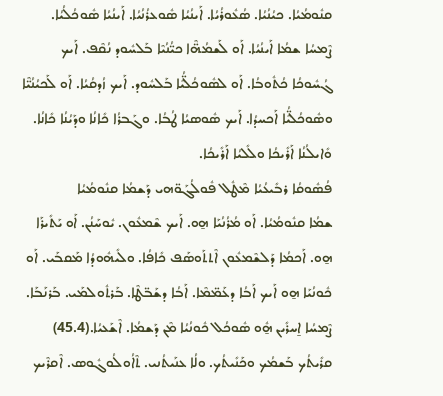ܩܢܽܘܡܳܝܳܐ. ܟܝܳܢܳܝܳܐ. ܣܳܥܽܘܪܳܝܳܐ. ܐܰܝܢܳܝܳܐ ܣܽܘܥܪܳܢܳܝܳܐ. ܐܰܝܢܳܝܳܐ ܣܽܘܟܳܠܳܝܳܐ.
ܨܶܡܚܳܐ ܫܡܳܐ ܐܰܝܢܳܝܳܐ. ܐܰܘ ܠܰܫܡܳܗ̈ܶܐ ܟܝ̈ܳܢܳܝܶܐ ܒܰܠܚܽܘܕ ܢܳܩܶܦ. ܐܰܝܟ ܓܳܚܽܘܟܳܐ ܟܳܬܽܘܒܳܐ. ܐܰܘ ܠܣܽܘܟܳܠ̈ܳܝܶܐ ܒܰܠܚܽܘܕ. ܐܰܝܟ ܙܳܕܩܳܝܳܐ. ܐܰܘ ܠܰܟܝܳܢܳܝ̈ܶܐ ܘܣܽܘܟܳܠ̈ܳܝܶܐ ܐܰܟܚܕܳܐ. ܐܰܝܟ ܣܽܘܣܝܳܐ ܛܳܒܳܐ. ܘܓܰܒܪܳܐ ܟܺܐܢܳܐ ܘܕܰܝܳܢܳܐ ܟܺܐܢܳܐ. ܘܺܐܝܠܳܢܳܐ ܐܰܪܺܝܟܳܐ ܘܠܺܠܝܳܐ ܐܰܪܺܝܟܳܐ.
ܦܳܣܽܘܩܳܐ ܪܒܺܝܥܳܝܳܐ ܡܶܛܽܠ ܦܽܘܠܳܓܰܘ̈ܗܝ ܕܰܫܡܳܐ ܩܢܽܘܡܳܝܳܐ
ܫܡܳܐ ܩܢܽܘܡܳܝܳܐ. ܐܰܘ ܡܳܪܳܢܳܝܰܐ ܗ̱ܘ. ܐܰܝܟ ܫܶܡܥܽܘܢ. ܝܽܘܚܰܢܳܢ. ܐܰܘ ܝܰܬܺܝܪܰܐ ܗ̱ܘ. ܐܰܟܡܳܐ ܕܰܠܫܶܡܥܽܘܢ ܐܶܬܬܰܘܣܰܦ ܟܺܐܦܳܐ. ܘܠܺܝܗܽܘܕܳܐ ܡܰܩܒܰܝ. ܐܰܘ ܟܽܘܢܳܝܰܐ ܗ̱ܘ ܐܰܝܟ ܐܰܒܳܐ ܕܥܰܡ̈ܡܶܐ. ܐܰܒܳܐ ܕܫܰܒ̈ܛܶܐ. ܒܰܪܬܽܘܠܡܰܝ. ܒܰܪܢܰܒܰܐ.
ܨܶܡܚܳܐ ܐ̱ܚܪܺܝܢ ܗ̱ܽܘ ܣܽܘܟܳܠ ܟܽܘܢܳܝܳܐ ܡܶܢ ܕܰܫܡܳܐ. ܐܶܫܰܥܝܳܐ.(45.4) ܩܪܺܝܬܳܟ ܒܰܫܡܳܟ ܘܟܰܢܺܝܬܳܟ. ܘܠܳܐ ܥܢܰܝܬܳܢܝ. ܬܶܐܳܘܠܳܘܓܽܘܣ. ܐܶܩܪܶܝܟ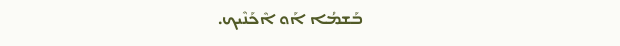ܒܰܫܡܳܐ ܐܰܘ ܐܶܟܰܢܶܝܟ.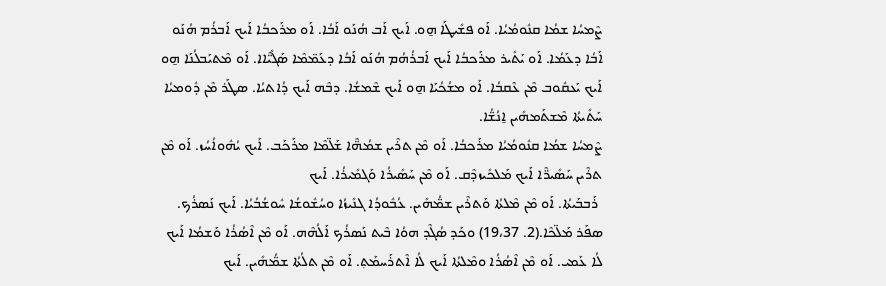ܨܶܡܚܳܐ ܫܡܳܐ ܩܢܽܘܡܳܝܳܐ. ܐܰܘ ܦܫܺܝܛܰܐ ܗ̱ܘ. ܐܰܝܟ ܐܰܒ ܗܳܢܰܘ ܐܰܒܳܐ. ܐܰܘ ܡܪܰܟܒܳܐ ܐܰܝܟ ܐܰܒܪܳܡ ܗܳܢܰܘ ܐܰܒܳܐ ܕܥܰܡܳܐ. ܐܰܘ ܝܰܬܺܝܪ ܡܪܰܟܒܳܐ ܐܰܝܟ ܐܰܒܪܳܗܳܡ ܗܳܢܰܘ ܐܰܒܳܐ ܕܥܰܡ̈ܡܶܐ ܣܰܓܺܝ̈ܶܐܐ. ܐܰܘ ܡܶܬܝܰܒܠܳܢܰܐ ܗ̱ܘ ܐܰܝܟ ܝܰܥܩܽܘܒ ܡܶܢ ܥܶܩܒܳܐ. ܐܰܘ ܡܫܳܟܳܝܰܐ ܗ̱ܘ ܐܰܝܟ ܫܶܡܫܳܐ. ܕܒܶܗ ܐܰܝܟ ܕܳܐܬܝܳܐ. ܣܛܰܪ ܡܶܢ ܕܽܘܡܝܳܐ ܚܰܬܺܝܬܳܐ ܡܶܫܬܰܡܗܺܝܢ ܐ̱ܢܳܫ̈ܳܐ.
ܨܶܡܚܳܐ ܫܡܳܐ ܩܢܽܘܡܳܝܳܐ ܡܪܰܟܒܳܐ. ܐܰܘ ܡܶܢ ܬܪܶܝܢ ܫܡܳܗ̈ܶܐ ܫܰܠ̈ܡܶܐ ܡܪܰܟܰܒ. ܐܰܝܟ ܝܳܗܽܘܐܳܚܳܙ. ܐܰܘ ܡܶܢ ܬܪܶܝܢ ܚܰܣܺܝܪ̈ܶܐ ܐܰܝܟ ܡܰܠܟܺܝܙܕܶܩ. ܐܰܘ ܡܶܢ ܚܰܣܺܝܪܳܐ ܘܰܓܡܺܝܪܳܐ. ܐܰܝܟ
 ܪܰܒܒܰܝܬܳܐ. ܐܰܘ ܡܶܢ ܡܶܠܬܳܐ ܘܰܬܪܶܝܢ ܫܡ̈ܳܗܺܝܢ. ܥܳܒܽܘܕܳܐ ܓܢܺܝܙܳܐ ܘܚܳܫܽܘܫܳܐ ܚܽܘܫܳܒܳܝܳܐ. ܐܰܝܟ ܢܰܣܪܳܟ. ܣܦܰܪ ܡܰܠ̈ܟܶܐ.(2. 19،37) ܘܟܰܕ ܣܳܓܶܕ ܗܘܳܐ ܒܶܝܬ ܢܰܣܪܳܟ ܐܰܠܳܗܶܗ. ܐܰܘ ܡܶܢ ܐܶܣܳܪܳܐ ܘܰܫܡܳܐ ܐܰܝܟ ܠܳܐ ܥܰܡܝ. ܐܰܘ ܡܶܢ ܐܶܣܳܪܳܐ ܘܡܶܠܬܳܐ ܐܰܝܟ ܠܳܐ ܐܶܬܪܰܚܡܰܬ݂. ܐܰܘ ܡܶܢ ܬܠܳܬܳܐ ܫܡ̈ܳܗܺܝܢ. ܐܰܝܟ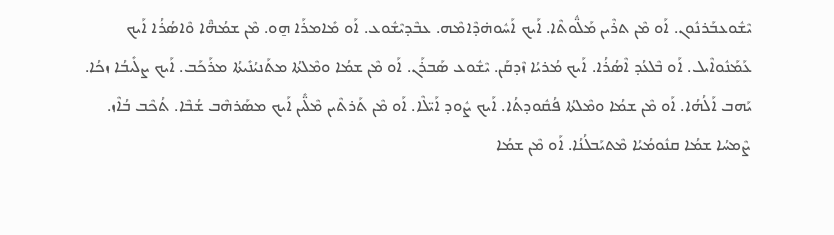ܝܶܫܽܘܥܒܰܪܢܽܘܢ. ܐܰܘ ܡܶܢ ܬܪܶܝܢ ܡܰܠ̈ܽܘܬܶܐ. ܐܰܝܟ ܐܰܚܽܘܗ̇ܕܶܐܡܶܗ. ܥܒܶܕܝܶܫܽܘܥ. ܐܰܘ ܡܺܐܡܪܰܐ ܗ̱ܘ. ܡܶܢ ܫܡܳܗ̈ܶܐ ܘܶܐܣܳܪܳܐ ܐܰܝܟ ܥܰܡܰܢܽܘܐܶܝܠ. ܐܰܘ ܒܶܠܥܳܕ ܐܶܣܳܪܳܐ. ܐܰܝܟ ܡܳܪܝܳܐ ܙܶܕܩܰܢ. ܝܶܫܽܘܥ ܣܰܒܪܰܢ. ܐܰܘ ܡܶܢ ܫܡܳܐ ܘܡܶܠܬܳܐ ܡܬܰܢܝܳܢܺܝܬܳܐ ܡܪܰܟܰܒ. ܐܰܝܟ ܨܠܺܝܒܳܐ ܙܟܳܐ. ܝܰܗܒ ܐܰܠܳܗܳܐ. ܐܰܘ ܡܶܢ ܫܡܳܐ ܘܡܶܠܬܳܐ ܦܳܩܽܘܕܬܳܐ. ܐܰܝܟ ܨܽܘܕ ܐܰܝ̈ܠܶܐ. ܐܰܘ ܡܶܢ ܬܰܪܬܶܝܢ ܡܶܠ̈ܺܝܢ ܐܰܝܟ ܡܣܰܪܗܶܒ ܫܳܒܶܐ. ܬܳܟܶܒ ܒܳܐܶܙ.
ܨܶܡܚܳܐ ܫܡܳܐ ܩܢܽܘܡܳܝܳܐ ܡܶܬܝܰܒܠܳܢܳܐ. ܐܰܘ ܡܶܢ ܫܡܳܐ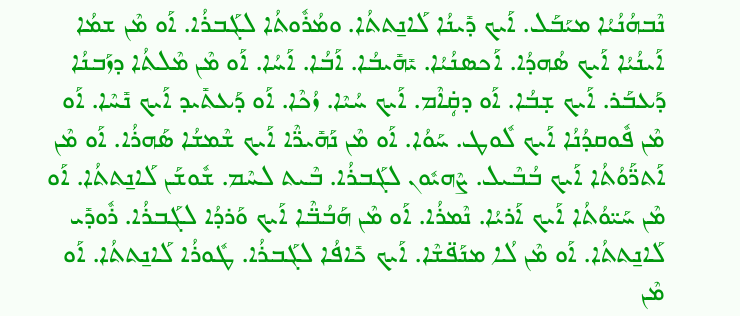ܢܶܒܗܳܢܳܝܳܐ ܡܝܰܒܰܠ. ܐܰܝܟ ܕܺܝܢܳܐ ܠܰܐܢ̱ܬܬܳܐ. ܘܡܳܪܽܘܬܳܐ ܠܓܰܒܪܳܐ. ܐܰܘ ܡܶܢ ܫܡܳܐ ܐܰܝܢܳܝܳܐ ܐܰܝܟ ܣܳܗܕܳܐ. ܐܰܟܣܢܳܝܳܐ. ܝܺܗܺܝܒܳܐ. ܐܰܒܳܐ. ܐܰܚܳܐ. ܐܰܘ ܡܶܢ ܡܶܠܬܳܐ ܕܙܰܒܢܳܐ ܕܰܥܒܰܪ. ܐܰܝܟ ܫ̣ܒܳܐ. ܐܰܘ ܕܩܴ̇ܐܶܡ. ܐܰܝܟ ܚܳܝܶܐ. ܙܳܟܶܐ. ܐܰܘ ܕܰܥܬܺܝܕ ܐܰܝܟ ܢܺܚܶܐ. ܐܰܘ ܡܶܢ ܦܽܘܩܕܳܢܳܐ ܐܰܝܟ ܠܽܘܛ. ܚܰܘܳܐ. ܐܰܘ ܡܶܢ ܢܰܗܺܝܪ̈ܶܐ ܐܰܝܟ ܫܶܡܫܳܐ ܣܰܗܪܳܐ. ܐܰܘ ܡܶܢ ܐܰܬܪ̈ܰܘܳܬܳܐ ܐܰܝܟ ܒܳܒܶܝܠ. ܨܶܗܝܽܘܢ ܠܓܰܒܪܳܐ. ܒܶܝܬ ܠܚܶܡ. ܫܽܘܫܰܢ ܠܰܐܢ̱ܬܬܳܐ. ܐܰܘ ܡܶܢ ܚܰܝ̈ܘܳܬܳܐ ܐܰܝܟ ܐܰܪܝܳܐ. ܢܶܡܪܳܐ. ܐܰܘ ܡܶܢ ܗܰܒܳܒ̈ܶܐ ܐܰܝܟ ܘܰܪܕܳܐ ܠܓܰܒܪܳܐ. ܪܽܘܕܺܝ ܠܰܐܢ̱ܬܬܳܐ. ܐܰܘ ܡܶܢ ܠܳܐ ܡܢܰܦ̈ܫܶܐ. ܐܰܝܟ ܟܺܐܦܳܐ ܠܓܰܒܪܳܐ. ܛܽܘܪܳܐ ܠܰܐܢ̱ܬܬܳܐ. ܐܰܘ ܡܶܢ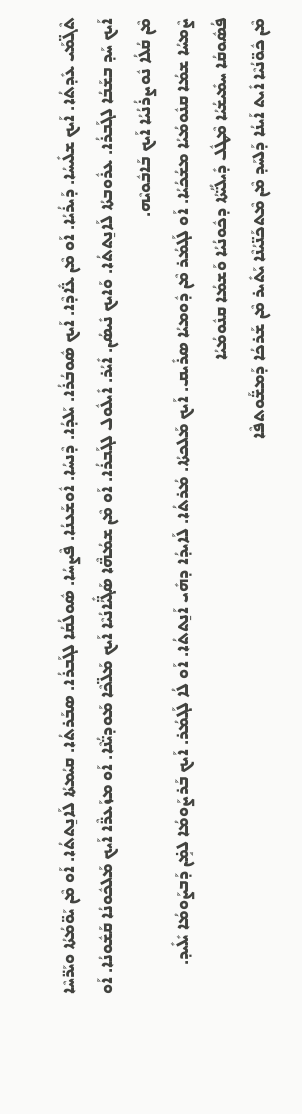ܬܶܓ̈ܡܰܝ ܥܺܕܬܳܐ. ܐܰܝܟ ܫܠܺܝܚܳܐ. ܕܰܝܪܳܝܳܐ. ܐܰܘ ܡܶܢ ܥ̈ܺܐܕܶܐ. ܐܰܝܟ ܣܽܘܒܳܪܳܐ. ܝܰܠܕܳܐ. ܕܶܢܚܳܐ. ܐܽܘܫܰܥܢܳܐ. ܦܶܨܚܳܐ. ܣܽܘܠܳܩܳܐ ܠܓܰܒܪܳܐ. ܣܒܰܪܬܳܐ. ܩܝܳܡܬܳܐ ܠܰܐܢ̱ܬܬܳܐ. ܐܰܘ ܡܶܢ ܝܰܘ̈ܡܳܬܳܐ ܘܝܰܪ̈ܚܶܐ ܐܰܝܟ ܚܰܕ ܒܫܰܒܳܐ ܠܓܰܒܪܳܐ. ܥܪܽܘܒܬܳܐ ܠܰܐܢ̱ܬܬܳܐ. ܘܰܐܝܟ ܢܺܝܣܳܢ. ܐܺܝܳܪ. ܐܺܝܠܽܘܠ ܠܓܰܒܪܳܐ. ܐܰܘ ܡܶܢ ܫܡܳܗ̈ܶܐ ܣܰܓ̈ܺܝܳܐܢܳܝܶܐ ܐܰܝܟ ܡܰܠ̈ܟܶܐ ܡܰܘܕܝ̈ܳܢܶܐ. ܐܰܘ ܡܙܰܥܪ̈ܶܐ ܐܰܝܟ ܡܰܠܟܽܘܢܳܐ ܩܰܫܽܘܢܳܐ. ܐܰܘ ܡܶܢ ܩܳܠܳܐ ܢܽܘܨܪܳܢܳܝܳܐ ܐܰܝܟ ܒܰܐܒܽܘܝܶܗ.
ܨܶܡܚܳܐ ܫܡܳܐ ܩܢܽܘܡܳܝܳܐ ܡܫܳܟܳܝܳܐ. ܐܰܘ ܠܰܓܡܳܪ ܡܶܢ ܕܽܘܡܝܳܐ ܣܪܺܝܩ. ܐܰܝܟ ܡܰܠܟܬܳܐ. ܡܳܪܬܳܐ. ܠܰܐܝܕܳܐ ܕܗܺܝ ܐܰܢ̱ܬܬܳܐ. ܐܰܘ ܠܳܐ ܠܰܓܡܳܪ. ܐܰܝܟ ܒܰܪܨܰܘܡܳܐ ܠܡܱ̇ܢ ܕܰܒܨܰܘܡܳܐ ܝܺܠܺܝܕ.
ܦܳܣܽܘܩܳܐ ܚܡܺܝܫܳܝܳܐ ܡܶܛܽܠ ܕܺܝܠܳܝ̈ܳܬܳܐ ܕܟܽܘܢܳܝܳܐ ܘܰܫܡܳܐ ܩܢܽܘܡܳܝܳܐ
ܡܶܢ ܟܽܘ̈ܢܳܝܶܐ ܐܺܝܬ ܐܰܝܢܳܐ ܕܰܠܚܰܕ ܡܶܢ ܡܶܬܟܰܢ̈ܝܳܢܶܐ ܝܰܬܺܝܪ ܡܶܢ ܫܰܪܟܳܐ ܕܰܡܫ̈ܰܘܬܦܶܐ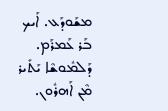ܡܫܰܘܕܰܥ. ܐܰܝܟ ܒܰܪ ܥܰܡܪܰܡ. ܕܰܠܡܽܘܫܶܐ ܝܰܬܺܝܪ ܡܶܢ ܐܰܗܪܽܘܢ.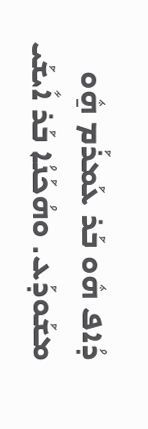ܕܳܐܦ ܗܽܘ ܒܰܪ ܥܰܡܪܰܡ ܗ̱ܽܘ ܡܫܰܘܕܰܥ. ܘܗܳܟܰܢܳܐ ܒܰܪ ܐܺܝܫܰܝ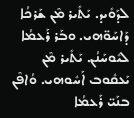ܠܕܰܘܺܝܕ. ܝܰܬܺܝܪ ܡܶܢ ܫܰܪܟܳܐ ܕܰܐܚܰܘ̈ܗܝ. ܘܒܰܪ ܪܰܥܡܳܐ ܠܝܽܘܚܰܢܳܢ. ܝܰܬܺܝܪ ܡܶܢ ܝܰܥܩܽܘܒ ܐܰܚܽܘܗܝ. ܘܳܐܦܶܢ ܒܢܰܝ̈ ܪܰܥܡܳܐ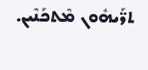ܬܪ̈ܰܝܗܽܘܢ ܡܶܬܟܰܢܶܝܢ.